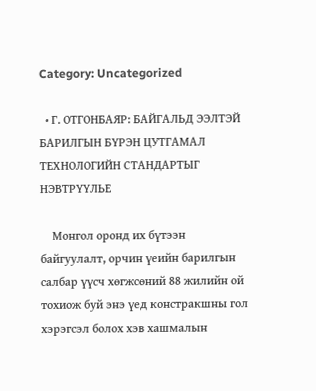Category: Uncategorized

  • Г. ОТГОНБАЯР: БАЙГАЛЬД ЭЭЛТЭЙ БАРИЛГЫН БҮРЭН ЦУТГАМАЛ ТЕХНОЛОГИЙН СТАНДАРТЫГ НЭВТРҮҮЛЬЕ

    Монгол оронд их бүтээн байгуулалт, орчин үеийн барилгын салбар үүсч хөгжсөний 88 жилийн ой тохиож буй энэ үед констракшны гол хэрэгсэл болох хэв хашмалын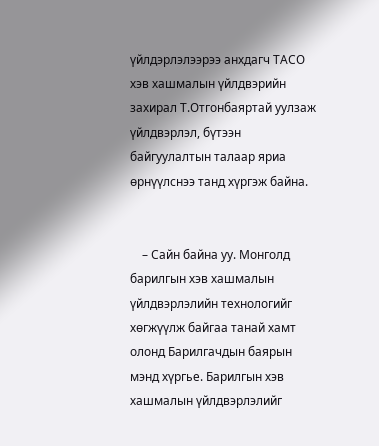үйлдэрлэлээрээ анхдагч ТАСО хэв хашмалын үйлдвэрийн захирал Т.Отгонбаяртай уулзаж үйлдвэрлэл, бүтээн байгуулалтын талаар яриа өрнүүлснээ танд хүргэж байна.


    – Сайн байна уу. Монголд барилгын хэв хашмалын үйлдвэрлэлийн технологийг хөгжүүлж байгаа танай хамт олонд Барилгачдын баярын мэнд хүргье. Барилгын хэв хашмалын үйлдвэрлэлийг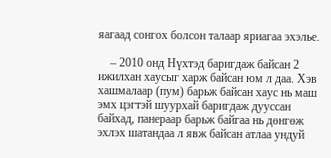яагаад сонгох болсон талаар яриагаа эхэлье.

    – 2010 онд Нүхтэд баригдаж байсан 2 ижилхан хаусыг харж байсан юм л даа. Хэв хашмалаар (пум) барьж байсан хаус нь маш эмх цэгтэй шуурхай баригдаж дууссан байхад, панераар барьж байгаа нь дөнгөж эхлэх шатандаа л явж байсан атлаа ундуй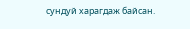сундуй харагдаж байсан.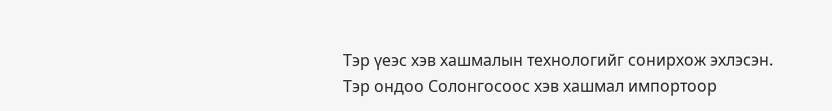Тэр үеэс хэв хашмалын технологийг сонирхож эхлэсэн. Тэр ондоо Солонгосоос хэв хашмал импортоор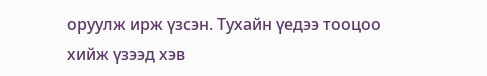оруулж ирж үзсэн. Тухайн үедээ тооцоо хийж үзээд хэв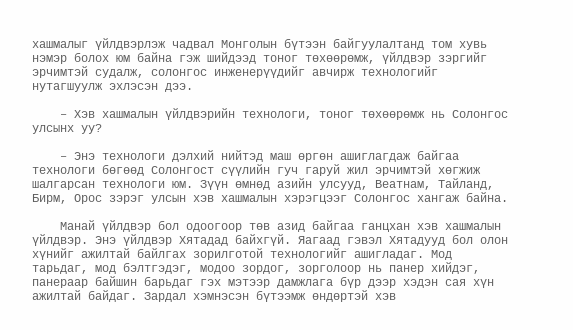хашмалыг үйлдвэрлэж чадвал Монголын бүтээн байгуулалтанд том хувь нэмэр болох юм байна гэж шийдээд тоног төхөөрөмж, үйлдвэр зэргийг эрчимтэй судалж, солонгос инженерүүдийг авчирж технологийг нутагшуулж эхлэсэн дээ.

    – Хэв хашмалын үйлдвэрийн технологи, тоног төхөөрөмж нь Солонгос улсынх уу?

    – Энэ технологи дэлхий нийтэд маш өргөн ашиглагдаж байгаа технологи бөгөөд Солонгост сүүлийн гуч гаруй жил эрчимтэй хөгжиж шалгарсан технологи юм. Зүүн өмнөд азийн улсууд, Веатнам, Тайланд, Бирм, Орос зэрэг улсын хэв хашмалын хэрэгцээг Солонгос хангаж байна.

    Манай үйлдвэр бол одоогоор төв азид байгаа ганцхан хэв хашмалын үйлдвэр. Энэ үйлдвэр Хятадад байхгүй. Яагаад гэвэл Хятадууд бол олон хүнийг ажилтай байлгах зорилготой технологийг ашигладаг. Мод тарьдаг, мод бэлтгэдэг, модоо зордог, зорголоор нь панер хийдэг, панераар байшин барьдаг гэх мэтээр дамжлага бүр дээр хэдэн сая хүн ажилтай байдаг. Зардал хэмнэсэн бүтээмж өндөртэй хэв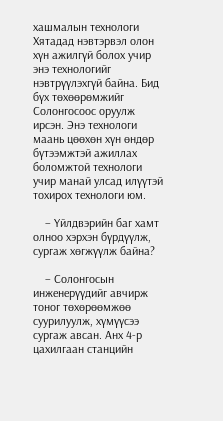хашмалын технологи Хятадад нэвтэрвэл олон хүн ажилгүй болох учир энэ технологийг нэвтрүүлэхгүй байна. Бид бүх төхөөрөмжийг Солонгосоос оруулж ирсэн. Энэ технологи маань цөөхөн хүн өндөр бүтээмжтэй ажиллах боломжтой технологи учир манай улсад илүүтэй тохирох технологи юм.

    – Үйлдвэрийн баг хамт олноо хэрхэн бүрдүүлж, сургаж хөгжүүлж байна?

    – Солонгосын инженерүүдийг авчирж тоног төхөрөөмжөө суурилуулж, хүмүүсээ сургаж авсан. Анх 4-р цахилгаан станцийн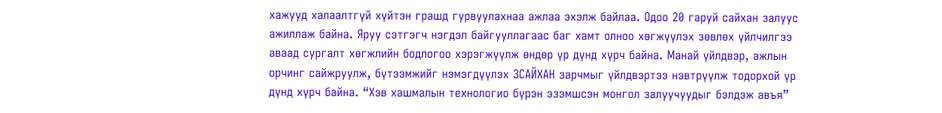хажууд халаалтгүй хүйтэн грашд гурвуулахнаа ажлаа эхэлж байлаа. Одоо 20 гаруй сайхан залуус ажиллаж байна. Яруу сэтгэгч нэгдэл байгууллагаас баг хамт олноо хөгжүүлэх зөвлөх үйлчилгээ аваад сургалт хөгжлийн бодлогоо хэрэгжүүлж өндөр үр дүнд хүрч байна. Манай үйлдвэр, ажлын орчинг сайжруулж, бүтээмжийг нэмэгдүүлэх 3САЙХАН зарчмыг үйлдвэртээ нэвтрүүлж тодорхой үр дүнд хүрч байна. “Хэв хашмалын технологио бүрэн эзэмшсэн монгол залуучуудыг бэлдэж авъя”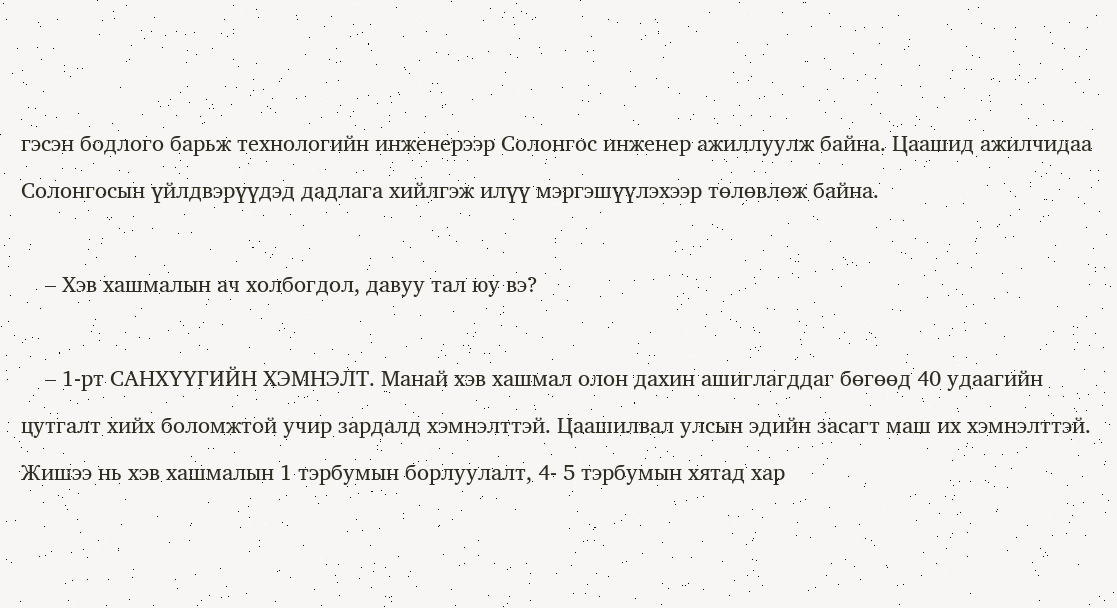гэсэн бодлого барьж технологийн инженерээр Солонгос инженер ажиллуулж байна. Цаашид ажилчидаа Солонгосын үйлдвэрүүдэд дадлага хийлгэж илүү мэргэшүүлэхээр төлөвлөж байна.

    – Хэв хашмалын ач холбогдол, давуу тал юу вэ?

    – 1-рт САНХҮҮГИЙН ХЭМНЭЛТ. Манай хэв хашмал олон дахин ашиглагддаг бөгөөд 40 удаагийн цутгалт хийх боломжтой учир зардалд хэмнэлттэй. Цаашилвал улсын эдийн засагт маш их хэмнэлттэй. Жишээ нь хэв хашмалын 1 тэрбумын борлуулалт, 4- 5 тэрбумын хятад хар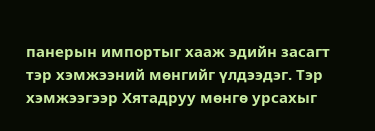панерын импортыг хааж эдийн засагт тэр хэмжээний мөнгийг үлдээдэг. Тэр хэмжээгээр Хятадруу мөнгө урсахыг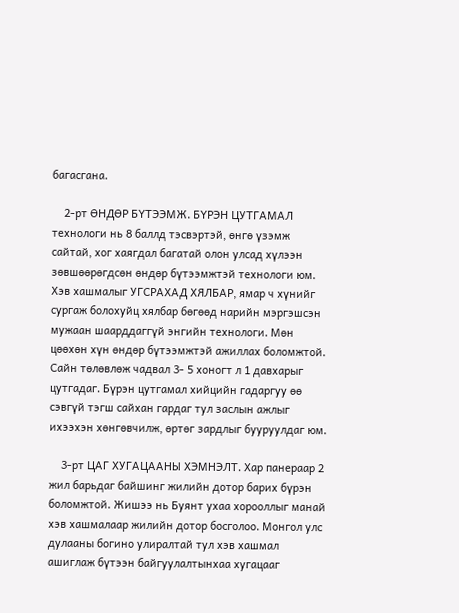багасгана.

    2-рт ӨНДӨР БҮТЭЭМЖ. БҮРЭН ЦУТГАМАЛ технологи нь 8 баллд тэсвэртэй, өнгө үзэмж сайтай, хог хаягдал багатай олон улсад хүлээн зөвшөөрөгдсөн өндөр бүтээмжтэй технологи юм. Хэв хашмалыг УГСРАХАД ХЯЛБАР, ямар ч хүнийг сургаж болохуйц хялбар бөгөөд нарийн мэргэшсэн мужаан шаарддаггүй энгийн технологи. Мөн цөөхөн хүн өндөр бүтээмжтэй ажиллах боломжтой. Сайн төлөвлөж чадвал 3- 5 хоногт л 1 давхарыг цутгадаг. Бүрэн цутгамал хийцийн гадаргуу өө сэвгүй тэгш сайхан гардаг тул заслын ажлыг ихээхэн хөнгөвчилж, өртөг зардлыг бууруулдаг юм.

    3-рт ЦАГ ХУГАЦААНЫ ХЭМНЭЛТ. Хар панераар 2 жил барьдаг байшинг жилийн дотор барих бүрэн боломжтой. Жишээ нь Буянт ухаа хорооллыг манай хэв хашмалаар жилийн дотор босголоо. Монгол улс дулааны богино улиралтай тул хэв хашмал ашиглаж бүтээн байгуулалтынхаа хугацааг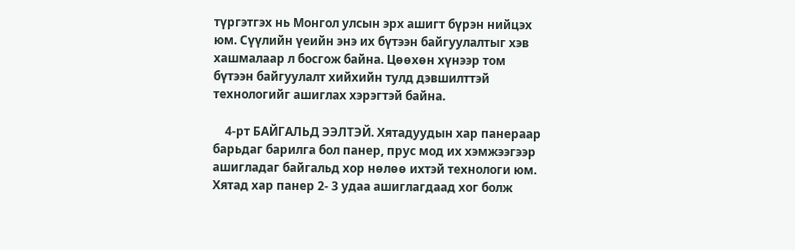түргэтгэх нь Монгол улсын эрх ашигт бүрэн нийцэх юм. Сүүлийн үеийн энэ их бүтээн байгуулалтыг хэв хашмалаар л босгож байна. Цөөхөн хүнээр том бүтээн байгуулалт хийхийн тулд дэвшилттэй технологийг ашиглах хэрэгтэй байна.

    4-рт БАЙГАЛЬД ЭЭЛТЭЙ. Хятадуудын хар панераар барьдаг барилга бол панер, прус мод их хэмжээгээр ашигладаг байгальд хор нөлөө ихтэй технологи юм. Хятад хар панер 2- 3 удаа ашиглагдаад хог болж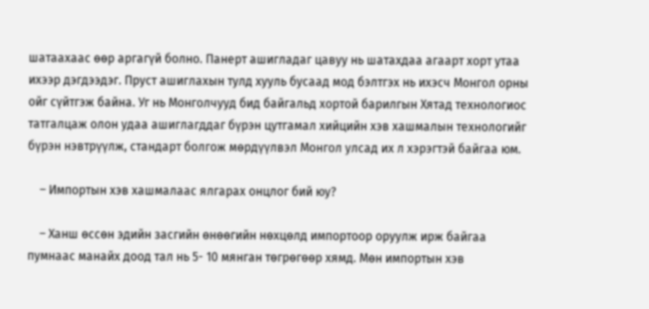шатаахаас өөр аргагүй болно. Панерт ашигладаг цавуу нь шатахдаа агаарт хорт утаа ихээр дэгдээдэг. Пруст ашиглахын тулд хууль бусаад мод бэлтгэх нь ихэсч Монгол орны ойг сүйтгэж байна. Уг нь Монголчууд бид байгальд хортой барилгын Хятад технологиос татгалцаж олон удаа ашиглагддаг бүрэн цутгамал хийцийн хэв хашмалын технологийг бүрэн нэвтрүүлж, стандарт болгож мөрдүүлвэл Монгол улсад их л хэрэгтэй байгаа юм.

    – Импортын хэв хашмалаас ялгарах онцлог бий юу?

    – Ханш өссөн эдийн засгийн өнөөгийн нөхцөлд импортоор оруулж ирж байгаа пумнаас манайх доод тал нь 5- 10 мянган төгрөгөөр хямд. Мөн импортын хэв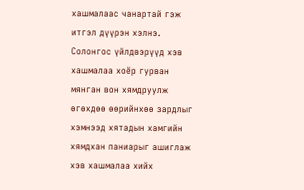хашмалаас чанартай гэж итгэл дүүрэн хэлнэ. Солонгос үйлдвэрүүд хэв хашмалаа хоёр гурван мянган вон хямдруулж өгөхдөө өөрийнхөө зардлыг хэмнээд хятадын хамгийн хямдхан паниарыг ашиглаж хэв хашмалаа хийх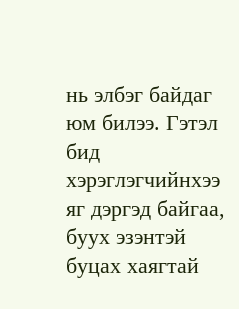нь элбэг байдаг юм билээ. Гэтэл бид хэрэглэгчийнхээ яг дэргэд байгаа, буух эзэнтэй буцах хаягтай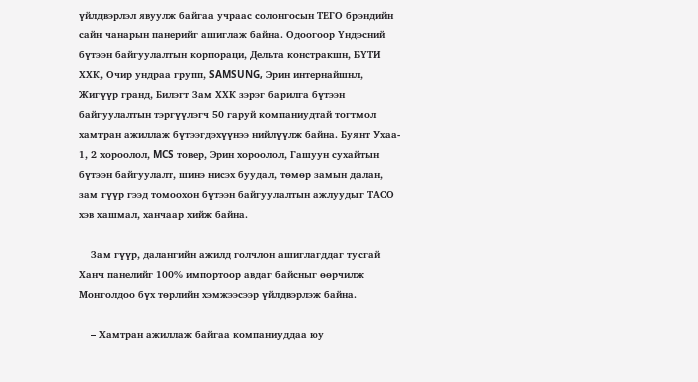үйлдвэрлэл явуулж байгаа учраас солонгосын ТЕГО брэндийн сайн чанарын панерийг ашиглаж байна. Одоогоор Үндэсний бүтээн байгуулалтын корпораци, Дельта констракшн, БҮТИ ХХК, Очир ундраа групп, SAMSUNG, Эрин интернайшнл, Жигүүр гранд, Билэгт Зам ХХК зэрэг барилга бүтээн байгуулалтын тэргүүлэгч 50 гаруй компаниудтай тогтмол хамтран ажиллаж бүтээгдэхүүнээ нийлүүлж байна. Буянт Ухаа- 1, 2 хороолол, MCS товер, Эрин хороолол, Гашуун сухайтын бүтээн байгуулалт, шинэ нисэх буудал, төмөр замын далан, зам гүүр гээд томоохон бүтээн байгуулалтын ажлуудыг ТАСО хэв хашмал, ханчаар хийж байна.

    Зам гүүр, далангийн ажилд голчлон ашиглагддаг тусгай Ханч панелийг 100% импортоор авдаг байсныг өөрчилж Монголдоо бүх төрлийн хэмжээсээр үйлдвэрлэж байна.

    – Хамтран ажиллаж байгаа компаниуддаа юу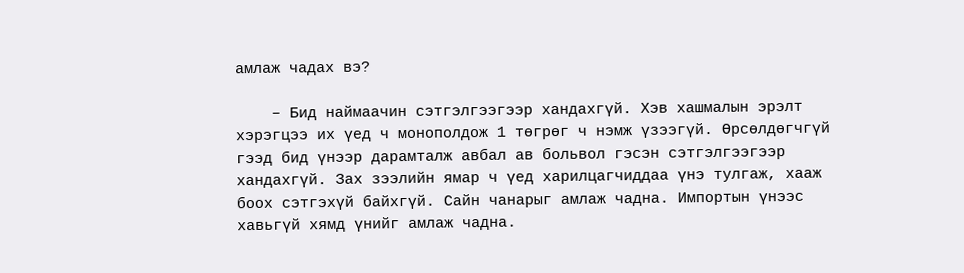амлаж чадах вэ?

    – Бид наймаачин сэтгэлгээгээр хандахгүй. Хэв хашмалын эрэлт хэрэгцээ их үед ч монополдож 1 төгрөг ч нэмж үзээгүй. Өрсөлдөгчгүй гээд бид үнээр дарамталж авбал ав больвол гэсэн сэтгэлгээгээр хандахгүй. Зах зээлийн ямар ч үед харилцагчиддаа үнэ тулгаж, хааж боох сэтгэхүй байхгүй. Сайн чанарыг амлаж чадна. Импортын үнээс хавьгүй хямд үнийг амлаж чадна.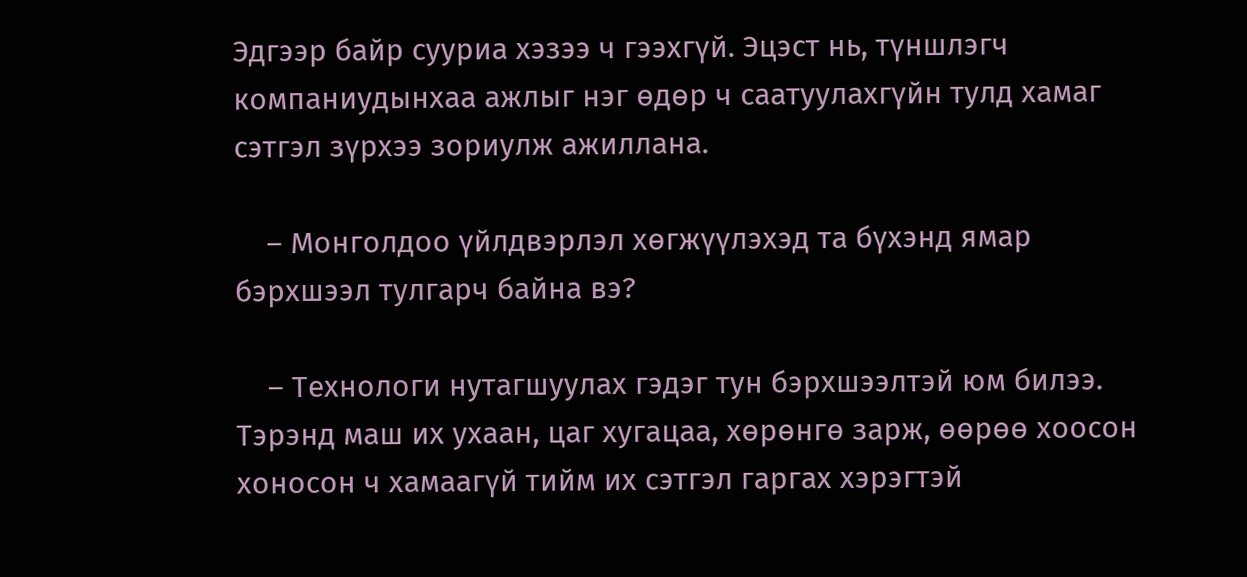Эдгээр байр сууриа хэзээ ч гээхгүй. Эцэст нь, түншлэгч компаниудынхаа ажлыг нэг өдөр ч саатуулахгүйн тулд хамаг сэтгэл зүрхээ зориулж ажиллана.

    – Монголдоо үйлдвэрлэл хөгжүүлэхэд та бүхэнд ямар бэрхшээл тулгарч байна вэ?

    – Технологи нутагшуулах гэдэг тун бэрхшээлтэй юм билээ. Тэрэнд маш их ухаан, цаг хугацаа, хөрөнгө зарж, өөрөө хоосон хоносон ч хамаагүй тийм их сэтгэл гаргах хэрэгтэй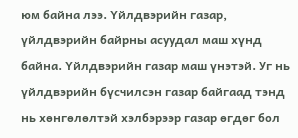юм байна лээ. Үйлдвэрийн газар, үйлдвэрийн байрны асуудал маш хүнд байна. Үйлдвэрийн газар маш үнэтэй. Уг нь үйлдвэрийн бүсчилсэн газар байгаад тэнд нь хөнгөлөлтэй хэлбэрээр газар өгдөг бол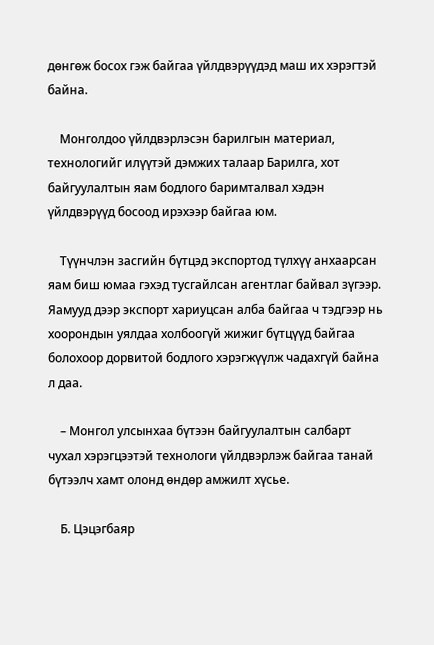дөнгөж босох гэж байгаа үйлдвэрүүдэд маш их хэрэгтэй байна.

    Монголдоо үйлдвэрлэсэн барилгын материал, технологийг илүүтэй дэмжих талаар Барилга, хот байгуулалтын яам бодлого баримталвал хэдэн үйлдвэрүүд босоод ирэхээр байгаа юм.

    Түүнчлэн засгийн бүтцэд экспортод түлхүү анхаарсан яам биш юмаа гэхэд тусгайлсан агентлаг байвал зүгээр. Яамууд дээр экспорт хариуцсан алба байгаа ч тэдгээр нь хоорондын уялдаа холбоогүй жижиг бүтцүүд байгаа болохоор дорвитой бодлого хэрэгжүүлж чадахгүй байна л даа.

    – Монгол улсынхаа бүтээн байгуулалтын салбарт чухал хэрэгцээтэй технологи үйлдвэрлэж байгаа танай бүтээлч хамт олонд өндөр амжилт хүсье.

    Б. Цэцэгбаяр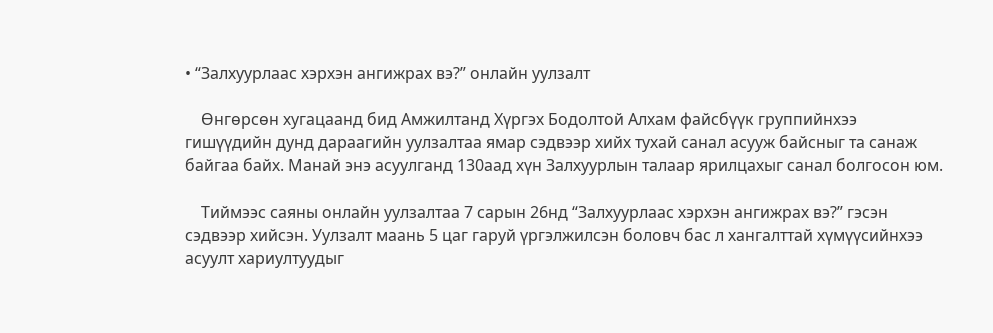• “Залхуурлаас хэрхэн ангижрах вэ?” онлайн уулзалт

    Өнгөрсөн хугацаанд бид Амжилтанд Хүргэх Бодолтой Алхам файсбүүк группийнхээ гишүүдийн дунд дараагийн уулзалтаа ямар сэдвээр хийх тухай санал асууж байсныг та санаж байгаа байх. Манай энэ асуулганд 130аад хүн Залхуурлын талаар ярилцахыг санал болгосон юм.

    Тиймээс саяны онлайн уулзалтаа 7 сарын 26нд “Залхуурлаас хэрхэн ангижрах вэ?” гэсэн сэдвээр хийсэн. Уулзалт маань 5 цаг гаруй үргэлжилсэн боловч бас л хангалттай хүмүүсийнхээ асуулт хариултуудыг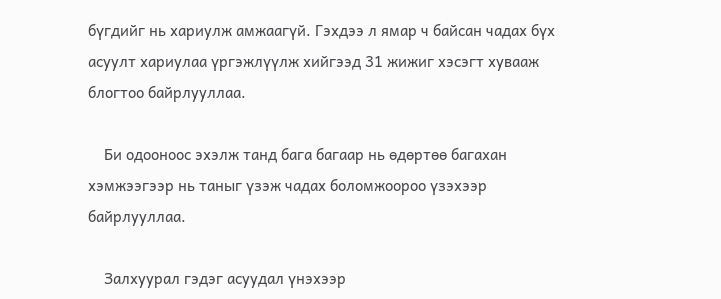бүгдийг нь хариулж амжаагүй. Гэхдээ л ямар ч байсан чадах бүх асуулт хариулаа үргэжлүүлж хийгээд 31 жижиг хэсэгт хувааж блогтоо байрлууллаа.

    Би одооноос эхэлж танд бага багаар нь өдөртөө багахан хэмжээгээр нь таныг үзэж чадах боломжоороо үзэхээр байрлууллаа.

    Залхуурал гэдэг асуудал үнэхээр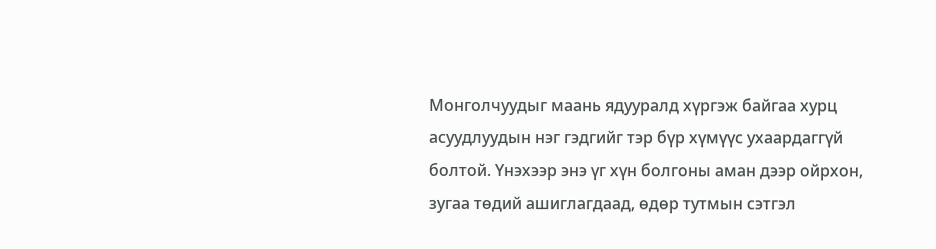Монголчуудыг маань ядууралд хүргэж байгаа хурц асуудлуудын нэг гэдгийг тэр бүр хүмүүс ухаардаггүй болтой. Үнэхээр энэ үг хүн болгоны аман дээр ойрхон, зугаа төдий ашиглагдаад, өдөр тутмын сэтгэл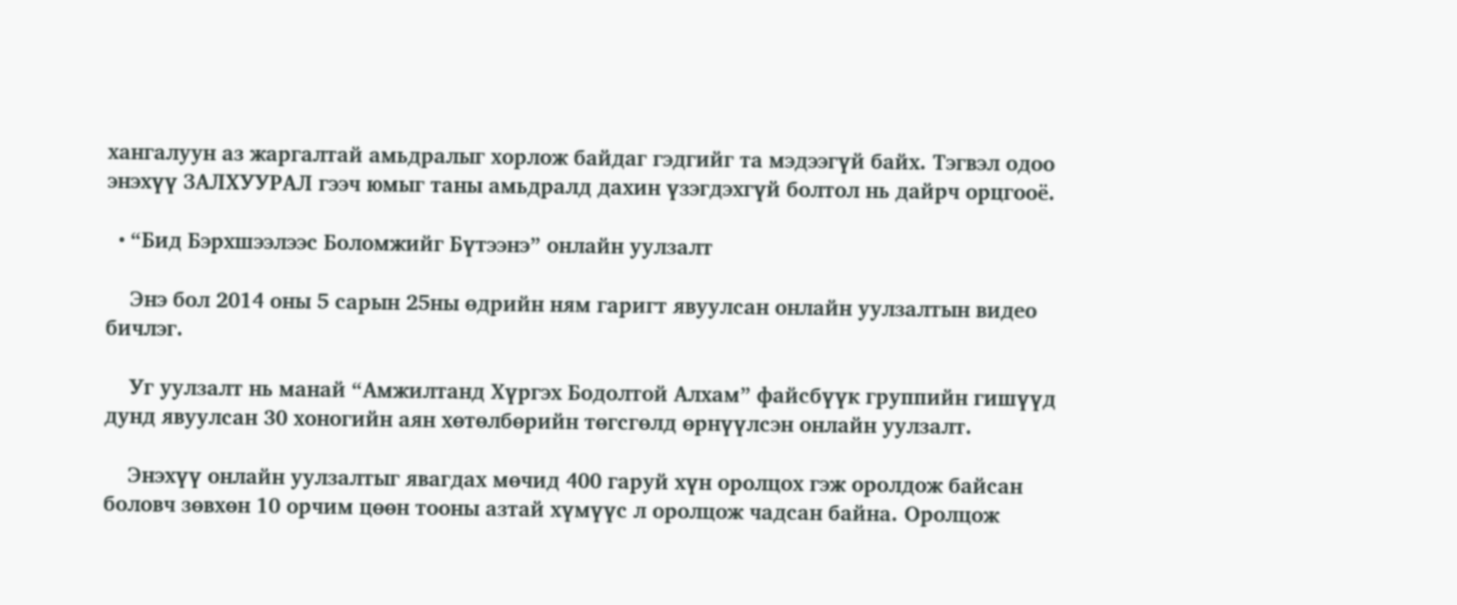хангалуун аз жаргалтай амьдралыг хорлож байдаг гэдгийг та мэдээгүй байх. Тэгвэл одоо энэхүү ЗАЛХУУРАЛ гээч юмыг таны амьдралд дахин үзэгдэхгүй болтол нь дайрч орцгооё.

  • “Бид Бэрхшээлээс Боломжийг Бүтээнэ” онлайн уулзалт

    Энэ бол 2014 оны 5 сарын 25ны өдрийн ням гаригт явуулсан онлайн уулзалтын видео бичлэг.

    Уг уулзалт нь манай “Амжилтанд Хүргэх Бодолтой Алхам” файсбүүк группийн гишүүд дунд явуулсан 30 хоногийн аян хөтөлбөрийн төгсгөлд өрнүүлсэн онлайн уулзалт.

    Энэхүү онлайн уулзалтыг явагдах мөчид 400 гаруй хүн оролцох гэж оролдож байсан боловч зөвхөн 10 орчим цөөн тооны азтай хүмүүс л оролцож чадсан байна. Оролцож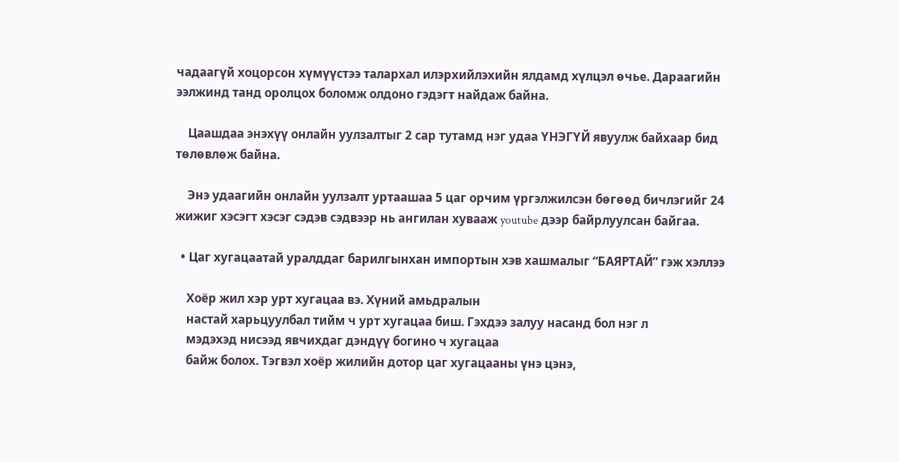чадаагүй хоцорсон хүмүүстээ талархал илэрхийлэхийн ялдамд хүлцэл өчье. Дараагийн ээлжинд танд оролцох боломж олдоно гэдэгт найдаж байна.

    Цаашдаа энэхүү онлайн уулзалтыг 2 сар тутамд нэг удаа ҮНЭГҮЙ явуулж байхаар бид төлөвлөж байна.

    Энэ удаагийн онлайн уулзалт уртаашаа 5 цаг орчим үргэлжилсэн бөгөөд бичлэгийг 24 жижиг хэсэгт хэсэг сэдэв сэдвээр нь ангилан хувааж youtube дээр байрлуулсан байгаа.

  • Цаг хугацаатай уралддаг барилгынхан импортын хэв хашмалыг “БАЯРТАЙ” гэж хэллээ

    Хоёр жил хэр урт хугацаа вэ. Хүний амьдралын
    настай харьцуулбал тийм ч урт хугацаа биш. Гэхдээ залуу насанд бол нэг л
    мэдэхэд нисээд явчихдаг дэндүү богино ч хугацаа
    байж болох. Тэгвэл хоёр жилийн дотор цаг хугацааны үнэ цэнэ,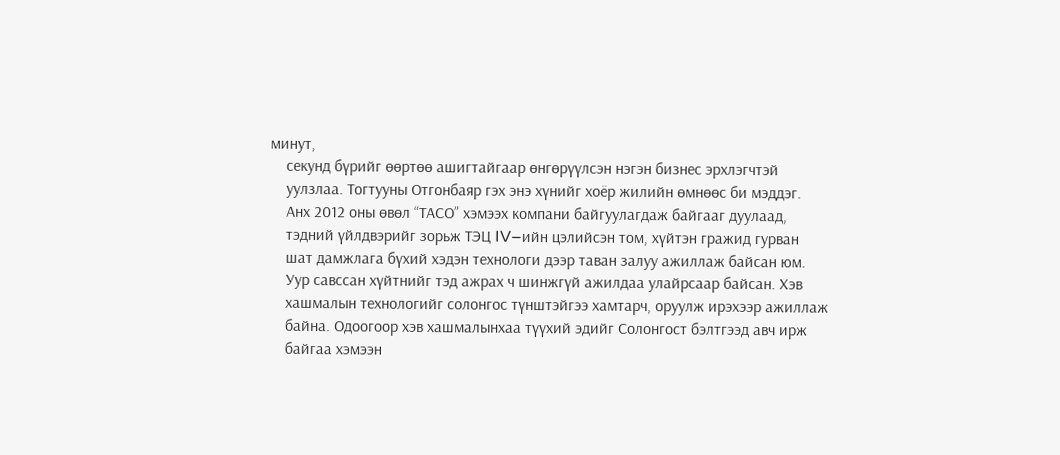минут,
    секунд бүрийг өөртөө ашигтайгаар өнгөрүүлсэн нэгэн бизнес эрхлэгчтэй
    уулзлаа. Тогтууны Отгонбаяр гэх энэ хүнийг хоёр жилийн өмнөөс би мэддэг.
    Анх 2012 оны өвөл “ТАСО” хэмээх компани байгуулагдаж байгааг дуулаад,
    тэдний үйлдвэрийг зорьж ТЭЦ IV–ийн цэлийсэн том, хүйтэн гражид гурван
    шат дамжлага бүхий хэдэн технологи дээр таван залуу ажиллаж байсан юм.
    Уур савссан хүйтнийг тэд ажрах ч шинжгүй ажилдаа улайрсаар байсан. Хэв
    хашмалын технологийг солонгос түнштэйгээ хамтарч, оруулж ирэхээр ажиллаж
    байна. Одоогоор хэв хашмалынхаа түүхий эдийг Солонгост бэлтгээд авч ирж
    байгаа хэмээн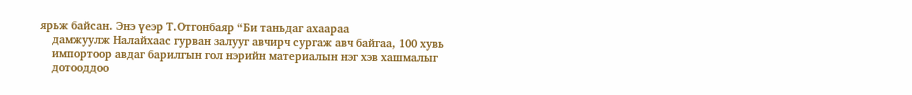ярьж байсан. Энэ үеэр Т.Отгонбаяр “Би таньдаг ахаараа
    дамжуулж Налайхаас гурван залууг авчирч сургаж авч байгаа, 100 хувь
    импортоор авдаг барилгын гол нэрийн материалын нэг хэв хашмалыг
    дотооддоо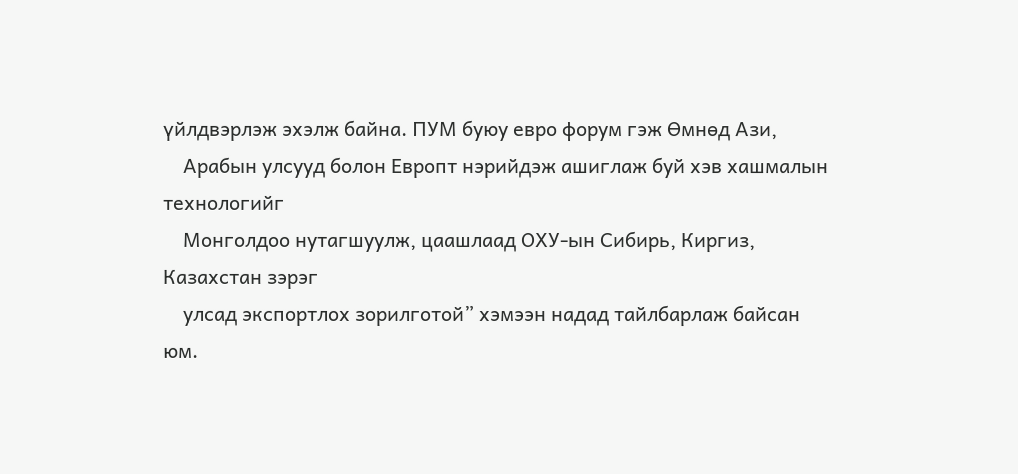үйлдвэрлэж эхэлж байна. ПУМ буюу евро форум гэж Өмнөд Ази,
    Арабын улсууд болон Европт нэрийдэж ашиглаж буй хэв хашмалын технологийг
    Монголдоо нутагшуулж, цаашлаад ОХУ-ын Сибирь, Киргиз, Казахстан зэрэг
    улсад экспортлох зорилготой” хэмээн надад тайлбарлаж байсан юм.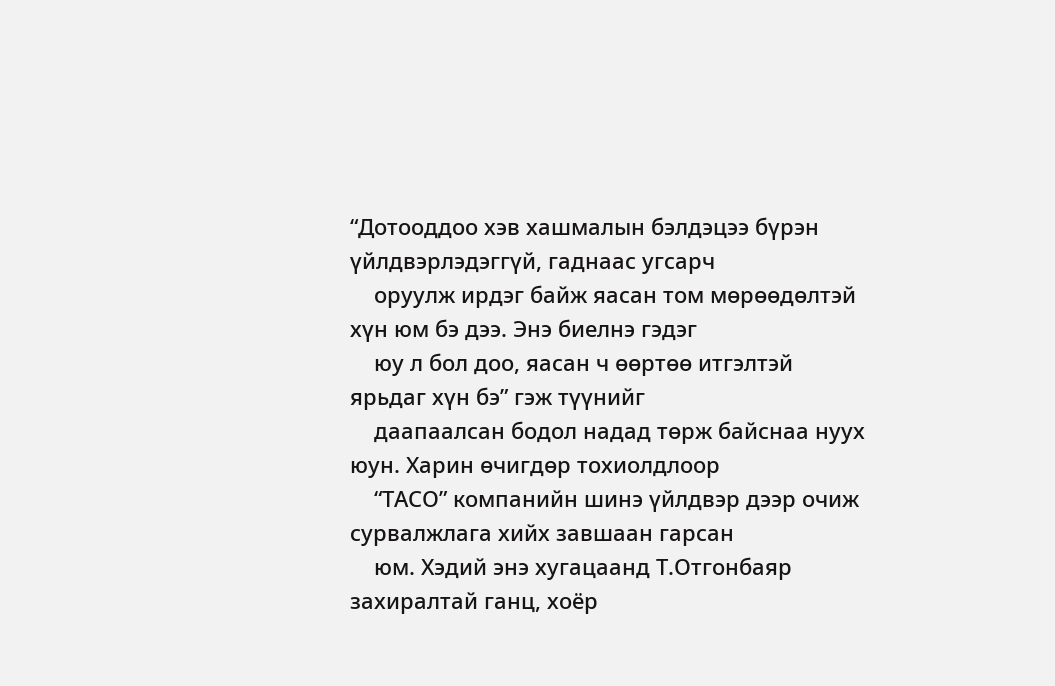“Дотооддоо хэв хашмалын бэлдэцээ бүрэн үйлдвэрлэдэггүй, гаднаас угсарч
    оруулж ирдэг байж яасан том мөрөөдөлтэй хүн юм бэ дээ. Энэ биелнэ гэдэг
    юу л бол доо, яасан ч өөртөө итгэлтэй ярьдаг хүн бэ” гэж түүнийг
    даапаалсан бодол надад төрж байснаа нуух юун. Харин өчигдөр тохиолдлоор
    “ТАСО” компанийн шинэ үйлдвэр дээр очиж сурвалжлага хийх завшаан гарсан
    юм. Хэдий энэ хугацаанд Т.Отгонбаяр захиралтай ганц, хоёр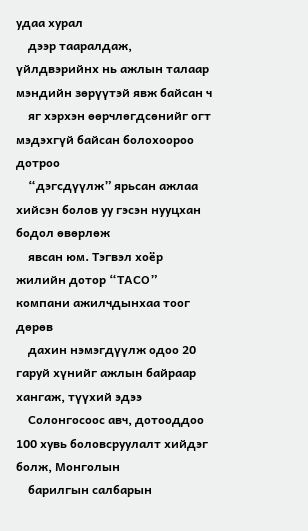удаа хурал
    дээр тааралдаж, үйлдвэрийнх нь ажлын талаар мэндийн зөрүүтэй явж байсан ч
    яг хэрхэн өөрчлөгдсөнийг огт мэдэхгүй байсан болохоороо дотроо
    “дэгсдүүлж” ярьсан ажлаа хийсэн болов уу гэсэн нууцхан бодол өвөрлөж
    явсан юм. Тэгвэл хоёр жилийн дотор “ТАСО” компани ажилчдынхаа тоог дөрөв
    дахин нэмэгдүүлж одоо 20 гаруй хүнийг ажлын байраар хангаж, түүхий эдээ
    Солонгосоос авч, дотооддоо 100 хувь боловсруулалт хийдэг болж, Монголын
    барилгын салбарын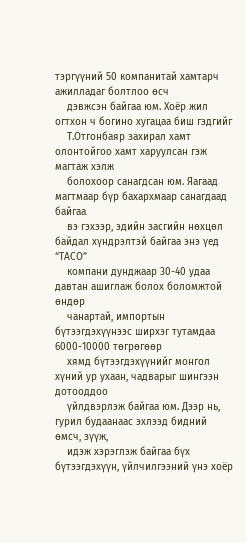тэргүүний 50 компанитай хамтарч ажилладаг болтлоо өсч
    дэвжсэн байгаа юм. Хоёр жил огтхон ч богино хугацаа биш гэдгийг
    Т.Отгонбаяр захирал хамт олонтойгоо хамт харуулсан гэж магтаж хэлж
    болохоор санагдсан юм. Яагаад магтмаар бүр бахархмаар санагдаад байгаа
    вэ гэхээр, эдийн засгийн нөхцөл байдал хүндрэлтэй байгаа энэ үед “ТАСО”
    компани дунджаар 30-40 удаа давтан ашиглаж болох боломжтой өндөр
    чанартай, импортын бүтээгдэхүүнээс ширхэг тутамдаа 6000-10000 төгрөгөөр
    хямд бүтээгдэхүүнийг монгол хүний ур ухаан, чадварыг шингээн дотооддоо
    үйлдвэрлэж байгаа юм. Дээр нь, гурил будаанаас эхлээд бидний өмсч, зүүж,
    идэж хэрэглэж байгаа бүх бүтээгдэхүүн, үйлчилгээний үнэ хоёр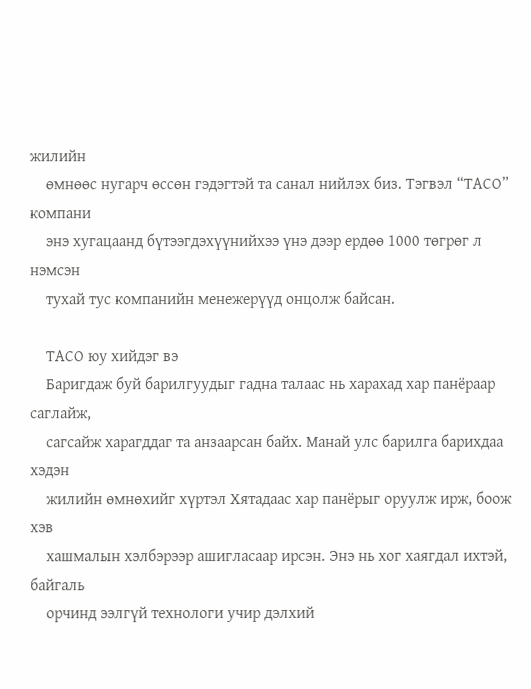жилийн
    өмнөөс нугарч өссөн гэдэгтэй та санал нийлэх биз. Тэгвэл “ТАСО” компани
    энэ хугацаанд бүтээгдэхүүнийхээ үнэ дээр ердөө 1000 төгрөг л нэмсэн
    тухай тус компанийн менежерүүд онцолж байсан.

    ТАСО юу хийдэг вэ
    Баригдаж буй барилгуудыг гадна талаас нь харахад хар панёраар саглайж,
    сагсайж харагддаг та анзаарсан байх. Манай улс барилга барихдаа хэдэн
    жилийн өмнөхийг хүртэл Хятадаас хар панёрыг оруулж ирж, боож хэв
    хашмалын хэлбэрээр ашигласаар ирсэн. Энэ нь хог хаягдал ихтэй, байгаль
    орчинд ээлгүй технологи учир дэлхий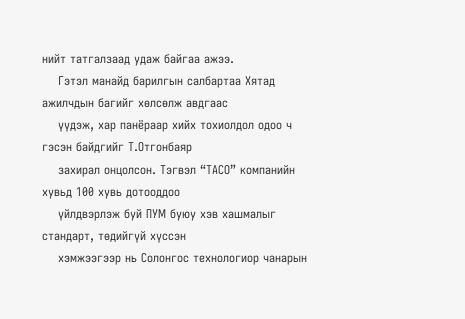нийт татгалзаад удаж байгаа ажээ.
    Гэтэл манайд барилгын салбартаа Хятад ажилчдын багийг хөлсөлж авдгаас
    үүдэж, хар панёраар хийх тохиолдол одоо ч гэсэн байдгийг Т.Отгонбаяр
    захирал онцолсон. Тэгвэл “ТАСО” компанийн хувьд 100 хувь дотооддоо
    үйлдвэрлэж буй ПУМ буюу хэв хашмалыг стандарт, төдийгүй хүссэн
    хэмжээгээр нь Солонгос технологиор чанарын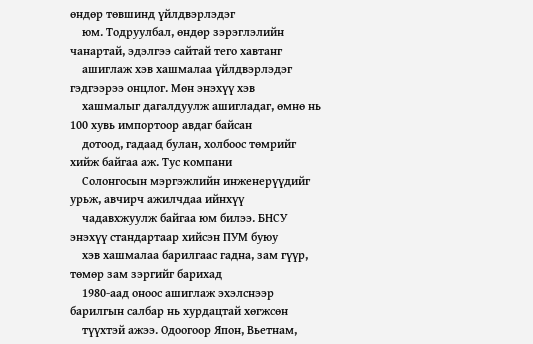өндөр төвшинд үйлдвэрлэдэг
    юм. Тодруулбал, өндөр зэрэглэлийн чанартай, эдэлгээ сайтай тего хавтанг
    ашиглаж хэв хашмалаа үйлдвэрлэдэг гэдгээрээ онцлог. Мөн энэхүү хэв
    хашмалыг дагалдуулж ашигладаг, өмнө нь 100 хувь импортоор авдаг байсан
    дотоод, гадаад булан, холбоос төмрийг хийж байгаа аж. Тус компани
    Солонгосын мэргэжлийн инженерүүдийг урьж, авчирч ажилчдаа ийнхүү
    чадавхжуулж байгаа юм билээ. БНСУ энэхүү стандартаар хийсэн ПУМ буюу
    хэв хашмалаа барилгаас гадна, зам гүүр, төмөр зам зэргийг барихад
    1980-аад оноос ашиглаж эхэлснээр барилгын салбар нь хурдацтай хөгжсөн
    түүхтэй ажээ. Одоогоор Япон, Вьетнам,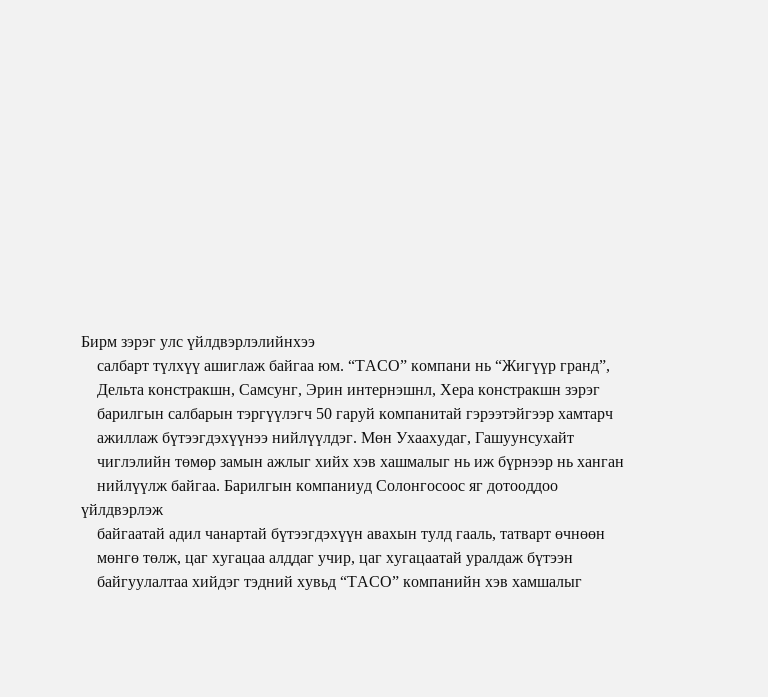Бирм зэрэг улс үйлдвэрлэлийнхээ
    салбарт түлхүү ашиглаж байгаа юм. “ТАСО” компани нь “Жигүүр гранд”,
    Дельта констракшн, Самсунг, Эрин интернэшнл, Хера констракшн зэрэг
    барилгын салбарын тэргүүлэгч 50 гаруй компанитай гэрээтэйгээр хамтарч
    ажиллаж бүтээгдэхүүнээ нийлүүлдэг. Мөн Ухаахудаг, Гашуунсухайт
    чиглэлийн төмөр замын ажлыг хийх хэв хашмалыг нь иж бүрнээр нь ханган
    нийлүүлж байгаа. Барилгын компаниуд Солонгосоос яг дотооддоо үйлдвэрлэж
    байгаатай адил чанартай бүтээгдэхүүн авахын тулд гааль, татварт өчнөөн
    мөнгө төлж, цаг хугацаа алддаг учир, цаг хугацаатай уралдаж бүтээн
    байгуулалтаа хийдэг тэдний хувьд “ТАСО” компанийн хэв хамшалыг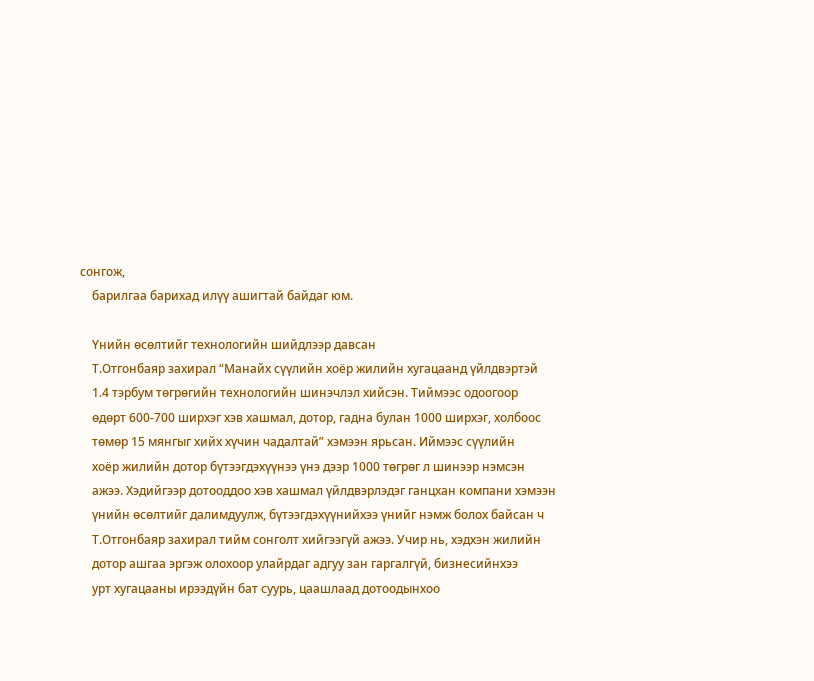сонгож,
    барилгаа барихад илүү ашигтай байдаг юм.

    Үнийн өсөлтийг технологийн шийдлээр давсан
    Т.Отгонбаяр захирал “Манайх сүүлийн хоёр жилийн хугацаанд үйлдвэртэй
    1.4 тэрбум төгрөгийн технологийн шинэчлэл хийсэн. Тиймээс одоогоор
    өдөрт 600-700 ширхэг хэв хашмал, дотор, гадна булан 1000 ширхэг, холбоос
    төмөр 15 мянгыг хийх хүчин чадалтай” хэмээн ярьсан. Иймээс сүүлийн
    хоёр жилийн дотор бүтээгдэхүүнээ үнэ дээр 1000 төгрөг л шинээр нэмсэн
    ажээ. Хэдийгээр дотооддоо хэв хашмал үйлдвэрлэдэг ганцхан компани хэмээн
    үнийн өсөлтийг далимдуулж, бүтээгдэхүүнийхээ үнийг нэмж болох байсан ч
    Т.Отгонбаяр захирал тийм сонголт хийгээгүй ажээ. Учир нь, хэдхэн жилийн
    дотор ашгаа эргэж олохоор улайрдаг адгуу зан гаргалгүй, бизнесийнхээ
    урт хугацааны ирээдүйн бат суурь, цаашлаад дотоодынхоо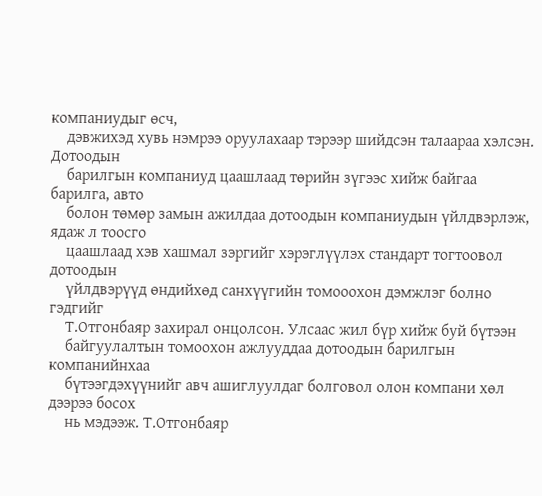компаниудыг өсч,
    дэвжихэд хувь нэмрээ оруулахаар тэрээр шийдсэн талаараа хэлсэн. Дотоодын
    барилгын компаниуд цаашлаад төрийн зүгээс хийж байгаа барилга, авто
    болон төмөр замын ажилдаа дотоодын компаниудын үйлдвэрлэж, ядаж л тоосго
    цаашлаад хэв хашмал зэргийг хэрэглүүлэх стандарт тогтоовол дотоодын
    үйлдвэрүүд өндийхөд санхүүгийн томооохон дэмжлэг болно гэдгийг
    Т.Отгонбаяр захирал онцолсон. Улсаас жил бүр хийж буй бүтээн
    байгуулалтын томоохон ажлууддаа дотоодын барилгын компанийнхаа
    бүтээгдэхүүнийг авч ашиглуулдаг болговол олон компани хөл дээрээ босох
    нь мэдээж. Т.Отгонбаяр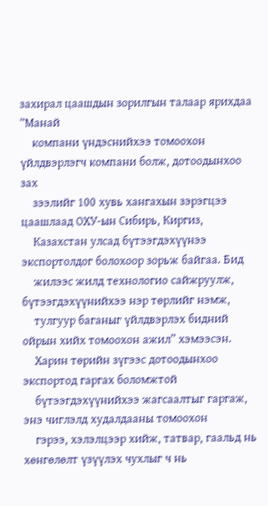захирал цаашдын зорилгын талаар ярихдаа “Манай
    компани үндэснийхээ томоохон үйлдвэрлэгч компани болж, дотоодынхоо зах
    зээлийг 100 хувь хангахын зэрэгцээ цаашлаад ОХУ-ын Сибирь, Киргиз,
    Казахстан улсад бүтээгдэхүүнээ экспортолдог болохоор зорьж байгаа. Бид
    жилээс жилд технологио сайжруулж, бүтээгдэхүүнийхээ нэр төрлийг нэмж,
    тулгуур баганыг үйлдвэрлэх бидний ойрын хийх томоохон ажил” хэмээсэн.
    Харин төрийн зүгээс дотоодынхоо экспортод гаргах боломжтой
    бүтээгдэхүүнийхээ жагсаалтыг гаргаж, энэ чиглэлд худалдааны томоохон
    гэрээ, хэлэлцээр хийж, татвар, гаальд нь хөнгөлөлт үзүүлэх чухлыг ч нь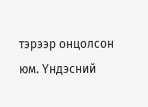тэрээр онцолсон юм. Үндэсний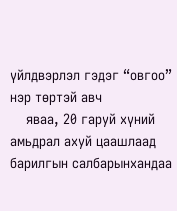үйлдвэрлэл гэдэг “овгоо” нэр төртэй авч
    яваа, 20 гаруй хүний амьдрал ахуй цаашлаад барилгын салбарынхандаа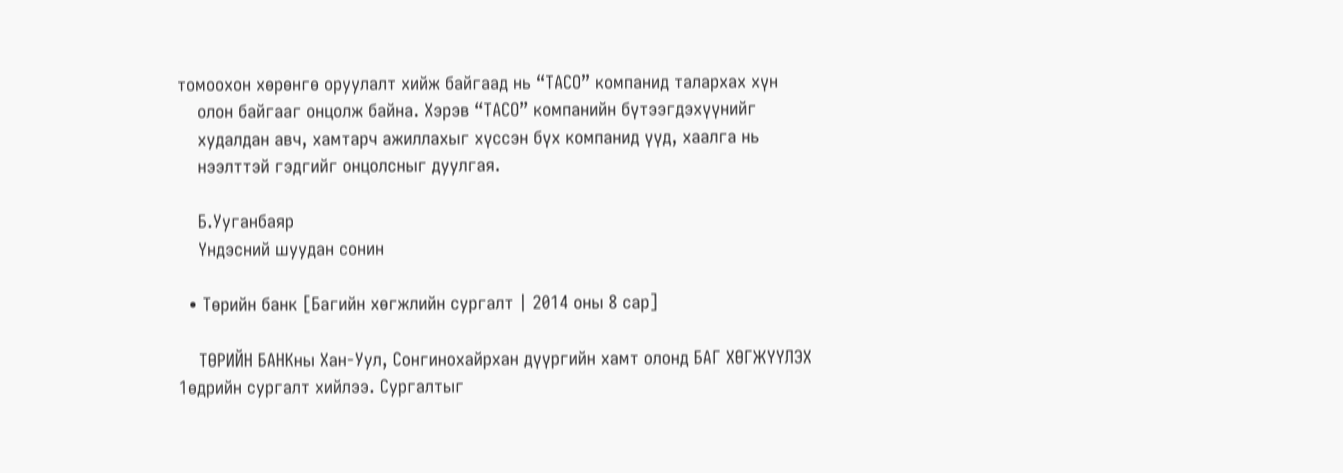томоохон хөрөнгө оруулалт хийж байгаад нь “ТАСО” компанид талархах хүн
    олон байгааг онцолж байна. Хэрэв “ТАСО” компанийн бүтээгдэхүүнийг
    худалдан авч, хамтарч ажиллахыг хүссэн бүх компанид үүд, хаалга нь
    нээлттэй гэдгийг онцолсныг дуулгая.

    Б.Ууганбаяр
    Үндэсний шуудан сонин

  • Төрийн банк [Багийн хөгжлийн сургалт | 2014 оны 8 сар]

    ТӨРИЙН БАНКны Хан-Уул, Сонгинохайрхан дүүргийн хамт олонд БАГ ХӨГЖҮҮЛЭХ 1өдрийн сургалт хийлээ. Сургалтыг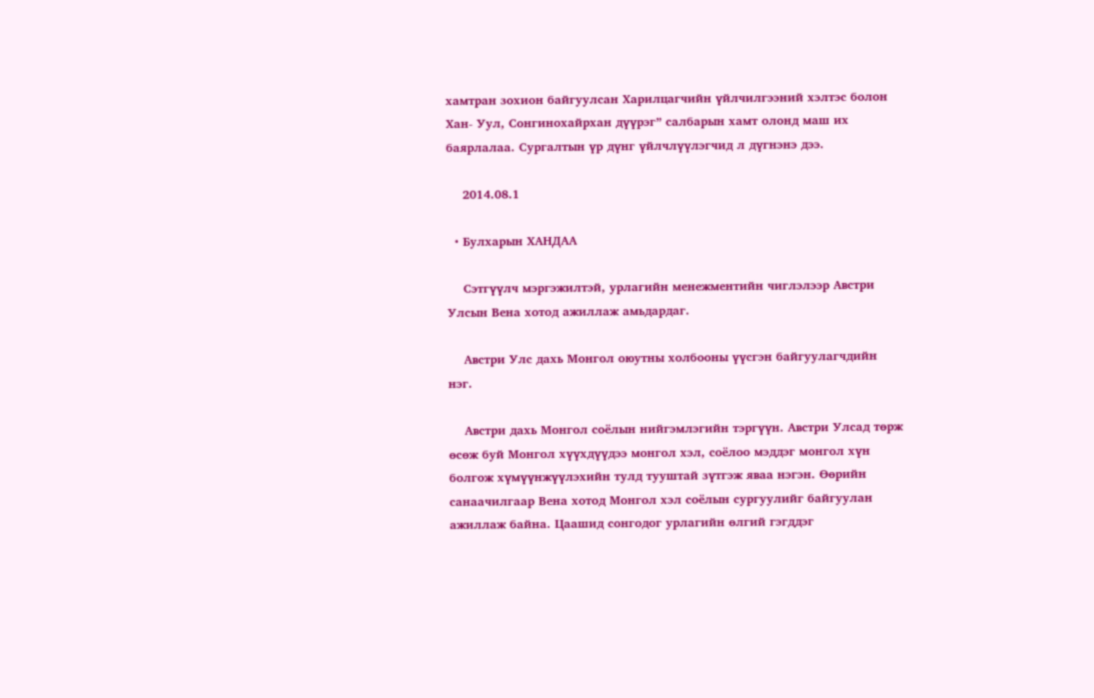хамтран зохион байгуулсан Харилцагчийн үйлчилгээний хэлтэс болон Хан- Уул, Сонгинохайрхан дүүрэг” салбарын хамт олонд маш их баярлалаа. Сургалтын үр дүнг үйлчлүүлэгчид л дүгнэнэ дээ.

    2014.08.1

  • Булхарын ХАНДАА

    Сэтгүүлч мэргэжилтэй, урлагийн менежментийн чиглэлээр Австри Улсын Вена хотод ажиллаж амьдардаг.

    Австри Улс дахь Монгол оюутны холбооны үүсгэн байгуулагчдийн нэг.

    Австри дахь Монгол соёлын нийгэмлэгийн тэргүүн. Австри Улсад төрж өсөж буй Монгол хүүхдүүдээ монгол хэл, соёлоо мэддэг монгол хүн болгож хүмүүнжүүлэхийн тулд тууштай зүтгэж яваа нэгэн. Өөрийн санаачилгаар Вена хотод Монгол хэл соёлын сургуулийг байгуулан ажиллаж байна. Цаашид сонгодог урлагийн өлгий гэгддэг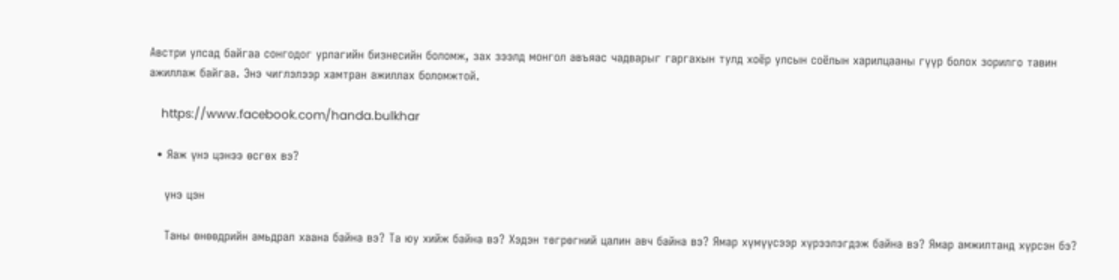Австри улсад байгаа сонгодог урлагийн бизнесийн боломж, зах зээлд монгол авъяас чадварыг гаргахын тулд хоёр улсын соёлын харилцааны гүүр болох зорилго тавин ажиллаж байгаа. Энэ чиглэлээр хамтран ажиллах боломжтой.

    https://www.facebook.com/handa.bulkhar

  • Яаж үнэ цэнээ өсгөх вэ?

    үнэ цэн

    Таны өнөөдрийн амьдрал хаана байна вэ? Та юу хийж байна вэ? Хэдэн төгрөгний цалин авч байна вэ? Ямар хүмүүсээр хүрээлэгдэж байна вэ? Ямар амжилтанд хүрсэн бэ?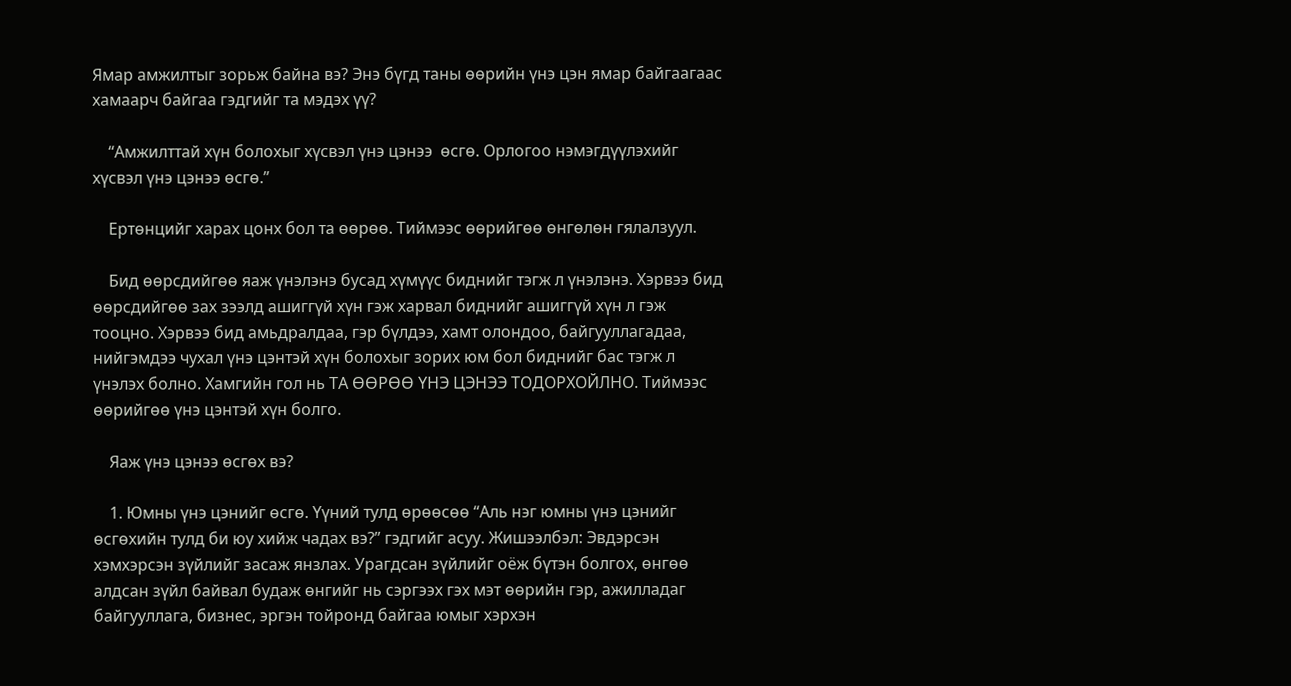Ямар амжилтыг зорьж байна вэ? Энэ бүгд таны өөрийн үнэ цэн ямар байгаагаас хамаарч байгаа гэдгийг та мэдэх үү?

    “Амжилттай хүн болохыг хүсвэл үнэ цэнээ  өсгө. Орлогоо нэмэгдүүлэхийг хүсвэл үнэ цэнээ өсгө.”

    Ертөнцийг харах цонх бол та өөрөө. Тиймээс өөрийгөө өнгөлөн гялалзуул.

    Бид өөрсдийгөө яаж үнэлэнэ бусад хүмүүс биднийг тэгж л үнэлэнэ. Хэрвээ бид өөрсдийгөө зах зээлд ашиггүй хүн гэж харвал биднийг ашиггүй хүн л гэж тооцно. Хэрвээ бид амьдралдаа, гэр бүлдээ, хамт олондоо, байгууллагадаа, нийгэмдээ чухал үнэ цэнтэй хүн болохыг зорих юм бол биднийг бас тэгж л үнэлэх болно. Хамгийн гол нь ТА ӨӨРӨӨ ҮНЭ ЦЭНЭЭ ТОДОРХОЙЛНО. Тиймээс өөрийгөө үнэ цэнтэй хүн болго.

    Яаж үнэ цэнээ өсгөх вэ?

    1. Юмны үнэ цэнийг өсгө. Үүний тулд өрөөсөө “Аль нэг юмны үнэ цэнийг өсгөхийн тулд би юу хийж чадах вэ?” гэдгийг асуу. Жишээлбэл: Эвдэрсэн хэмхэрсэн зүйлийг засаж янзлах. Урагдсан зүйлийг оёж бүтэн болгох, өнгөө алдсан зүйл байвал будаж өнгийг нь сэргээх гэх мэт өөрийн гэр, ажилладаг байгууллага, бизнес, эргэн тойронд байгаа юмыг хэрхэн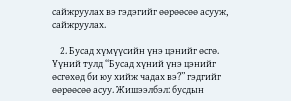сайжруулах вэ гэдэгийг өөрөөсөө асууж, сайжруулах.

    2. Бусад хүмүүсийн үнэ цэнийг өсгө. Үүний тулд “Бусад хүний үнэ цэнийг өсгөхөд би юу хийж чадах вэ?” гэдгийг өөрөөсөө асуу. Жишээлбэл: бусдын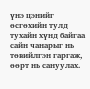үнэ цэнийг өсгөхийн тулд тухайн хүнд байгаа сайн чанарыг нь төвийлгэн гаргаж, өөрт нь сануулах.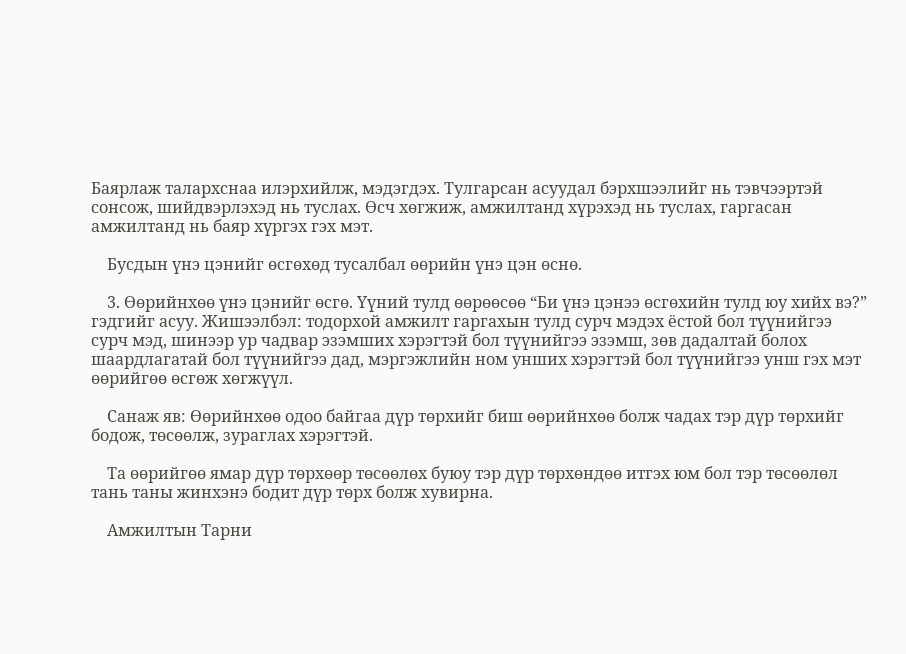Баярлаж талархснаа илэрхийлж, мэдэгдэх. Тулгарсан асуудал бэрхшээлийг нь тэвчээртэй сонсож, шийдвэрлэхэд нь туслах. Өсч хөгжиж, амжилтанд хүрэхэд нь туслах, гаргасан амжилтанд нь баяр хүргэх гэх мэт.

    Бусдын үнэ цэнийг өсгөхөд тусалбал өөрийн үнэ цэн өснө.

    3. Өөрийнхөө үнэ цэнийг өсгө. Үүний тулд өөрөөсөө “Би үнэ цэнээ өсгөхийн тулд юу хийх вэ?” гэдгийг асуу. Жишээлбэл: тодорхой амжилт гаргахын тулд сурч мэдэх ёстой бол түүнийгээ сурч мэд, шинээр ур чадвар эзэмших хэрэгтэй бол түүнийгээ эзэмш, зөв дадалтай болох шаардлагатай бол түүнийгээ дад, мэргэжлийн ном унших хэрэгтэй бол түүнийгээ унш гэх мэт өөрийгөө өсгөж хөгжүүл.

    Санаж яв: Өөрийнхөө одоо байгаа дүр төрхийг биш өөрийнхөө болж чадах тэр дүр төрхийг бодож, төсөөлж, зураглах хэрэгтэй.

    Та өөрийгөө ямар дүр төрхөөр төсөөлөх буюу тэр дүр төрхөндөө итгэх юм бол тэр төсөөлөл тань таны жинхэнэ бодит дүр төрх болж хувирна.

    Амжилтын Тарни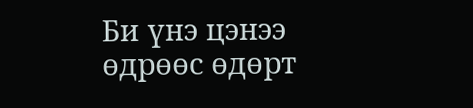Би үнэ цэнээ өдрөөс өдөрт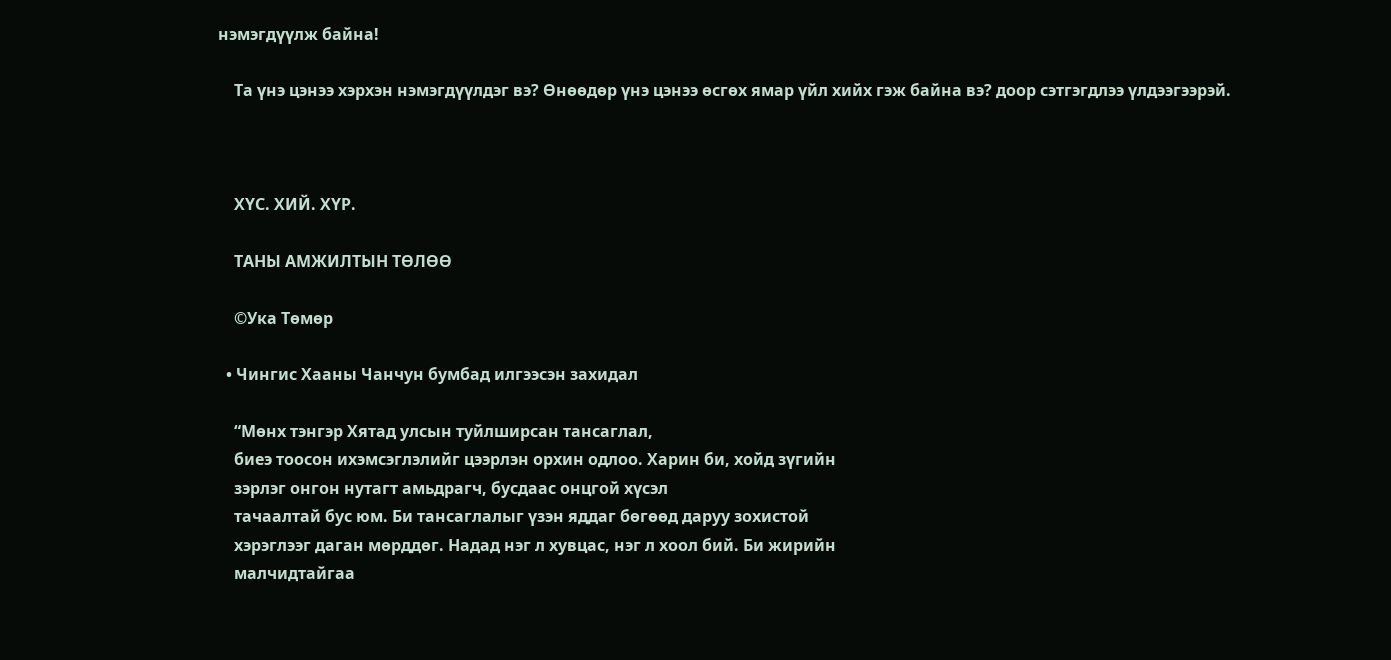нэмэгдүүлж байна!

    Та үнэ цэнээ хэрхэн нэмэгдүүлдэг вэ? Өнөөдөр үнэ цэнээ өсгөх ямар үйл хийх гэж байна вэ? доор сэтгэгдлээ үлдээгээрэй.



    ХҮС. ХИЙ. ХҮР.

    ТАНЫ АМЖИЛТЫН ТӨЛӨӨ

    ©Ука Төмөр

  • Чингис Хааны Чанчун бумбад илгээсэн захидал

    “Мөнх тэнгэр Хятад улсын туйлширсан тансаглал,
    биеэ тоосон ихэмсэглэлийг цээрлэн орхин одлоо. Харин би, хойд зүгийн
    зэрлэг онгон нутагт амьдрагч, бусдаас онцгой хүсэл
    тачаалтай бус юм. Би тансаглалыг үзэн яддаг бөгөөд даруу зохистой
    хэрэглээг даган мөрддөг. Надад нэг л хувцас, нэг л хоол бий. Би жирийн
    малчидтайгаа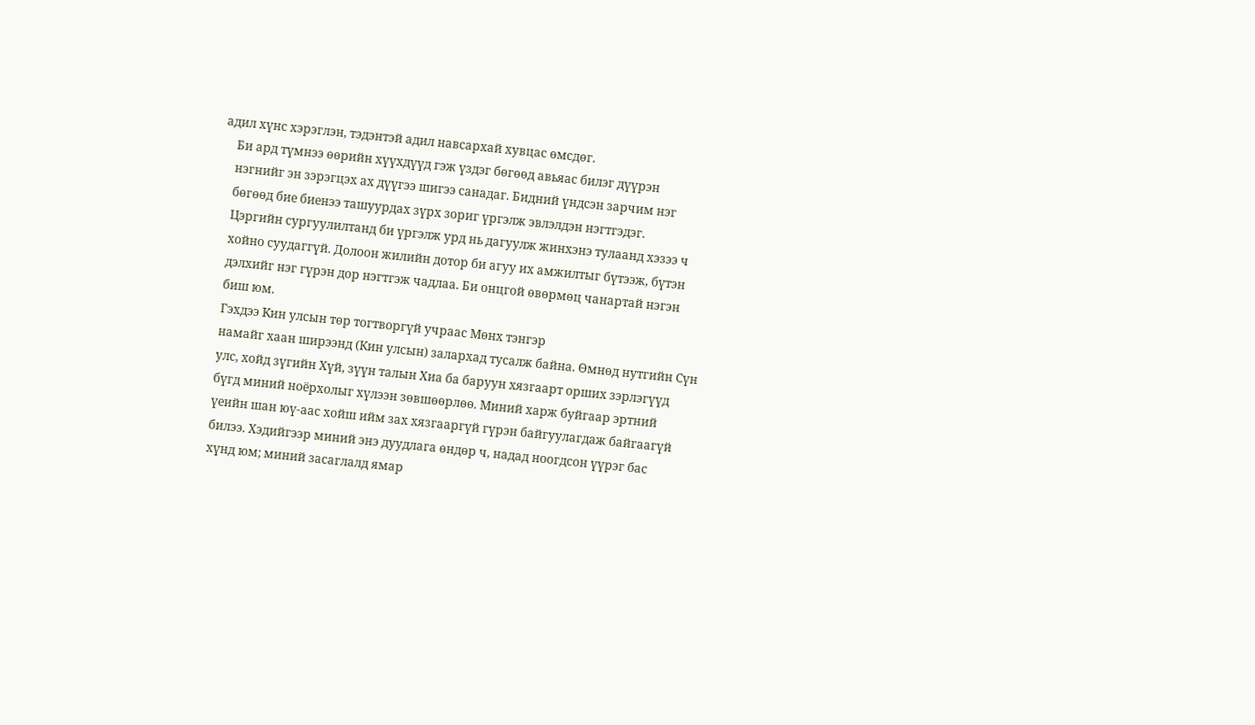адил хүнс хэрэглэн, тэдэнтэй адил навсархай хувцас өмсдөг.
    Би ард түмнээ өөрийн хүүхдүүд гэж үздэг бөгөөд авьяас билэг дүүрэн
    нэгнийг эн зэрэгцэх ах дүүгээ шигээ санадаг. Бидний үндсэн зарчим нэг
    бөгөөд бие биенээ ташуурдах зүрх зориг үргэлж эвлэлдэн нэгтгэдэг.
    Цэргийн сургуулилтанд би үргэлж урд нь дагуулж жинхэнэ тулаанд хэзээ ч
    хойно суудаггүй. Долоон жилийн дотор би агуу их амжилтыг бүтээж, бүтэн
    дэлхийг нэг гүрэн дор нэгтгэж чадлаа. Би онцгой өвөрмөц чанартай нэгэн
    биш юм.
    Гэхдээ Kин улсын төр тогтворгүй учраас Мөнх тэнгэр
    намайг хаан ширээнд (Кин улсын) залархад тусалж байна. Өмнөд нутгийн Сүн
    улс, хойд зүгийн Хүй, зүүн талын Хиа ба баруун хязгаарт орших зэрлэгүүд
    бүгд миний ноёрхолыг хүлээн зөвшөөрлөө. Миний харж буйгаар эртний
    үеийн шан юү-аас хойш ийм зах хязгааргүй гүрэн байгуулагдаж байгаагүй
    билээ. Хэдийгээр миний энэ дуудлага өндөр ч, надад ноогдсон үүрэг бас
    хүнд юм; миний засаглалд ямар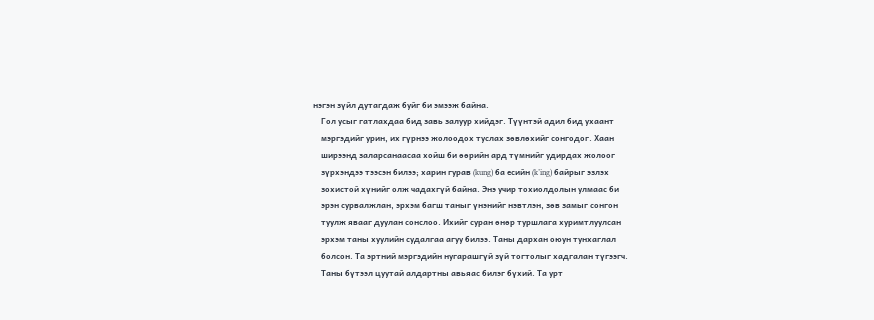нэгэн зүйл дутагдаж буйг би эмээж байна.
    Гол усыг гатлахдаа бид завь залуур хийдэг. Түүнтэй адил бид ухаант
    мэргэдийг урин, их гүрнээ жолоодох туслах зөвлөхийг сонгодог. Хаан
    ширээнд заларсанаасаа хойш би өөрийн ард түмнийг удирдах жолоог
    зүрхэндээ тээсэн билээ; харин гурав (kung) ба есийн (k’ing) байрыг эзлэх
    зохистой хүнийг олж чадахгүй байна. Энэ учир тохиолдолын улмаас би
    эрэн сурвалжлан, эрхэм багш таныг үнэнийг нэвтлэн, зөв замыг сонгон
    туулж явааг дуулан сонслоо. Ихийг суран өнөр туршлага хуримтлуулсан
    эрхэм таны хуулийн судалгаа агуу билээ. Таны дархан оюун тунхаглал
    болсон. Та эртний мэргэдийн нугарашгүй зүй тогтолыг хадгалан түгээгч.
    Таны бүтээл цуутай алдартны авьяас билэг бүхий. Та урт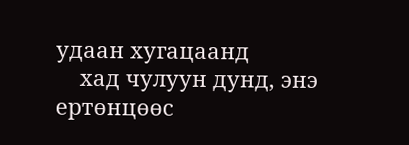удаан хугацаанд
    хад чулуун дунд, энэ ертөнцөөс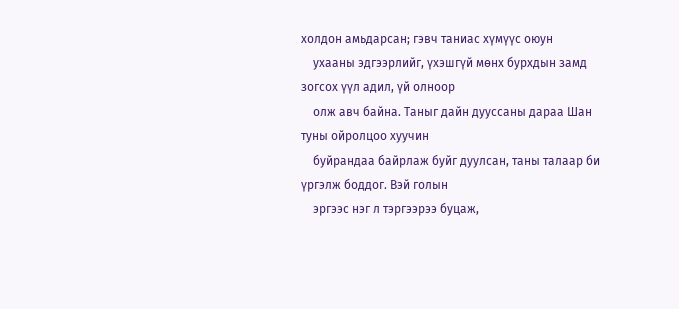холдон амьдарсан; гэвч таниас хүмүүс оюун
    ухааны эдгээрлийг, үхэшгүй мөнх бурхдын замд зогсох үүл адил, үй олноор
    олж авч байна. Таныг дайн дууссаны дараа Шан туны ойролцоо хуучин
    буйрандаа байрлаж буйг дуулсан, таны талаар би үргэлж боддог. Вэй голын
    эргээс нэг л тэргээрээ буцаж,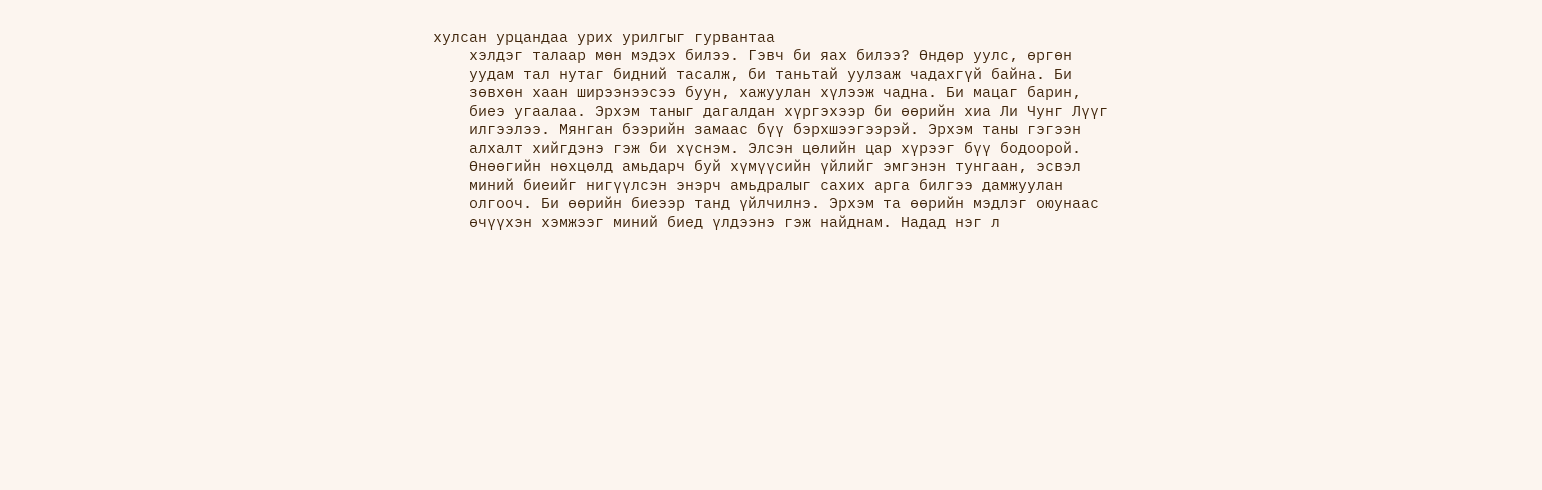хулсан урцандаа урих урилгыг гурвантаа
    хэлдэг талаар мөн мэдэх билээ. Гэвч би яах билээ? Өндөр уулс, өргөн
    уудам тал нутаг бидний тасалж, би таньтай уулзаж чадахгүй байна. Би
    зөвхөн хаан ширээнээсээ буун, хажуулан хүлээж чадна. Би мацаг барин,
    биеэ угаалаа. Эрхэм таныг дагалдан хүргэхээр би өөрийн хиа Ли Чунг Лүүг
    илгээлээ. Мянган бээрийн замаас бүү бэрхшээгээрэй. Эрхэм таны гэгээн
    алхалт хийгдэнэ гэж би хүснэм. Элсэн цөлийн цар хүрээг бүү бодоорой.
    Өнөөгийн нөхцөлд амьдарч буй хүмүүсийн үйлийг эмгэнэн тунгаан, эсвэл
    миний биеийг нигүүлсэн энэрч амьдралыг сахих арга билгээ дамжуулан
    олгооч. Би өөрийн биеээр танд үйлчилнэ. Эрхэм та өөрийн мэдлэг оюунаас
    өчүүхэн хэмжээг миний биед үлдээнэ гэж найднам. Надад нэг л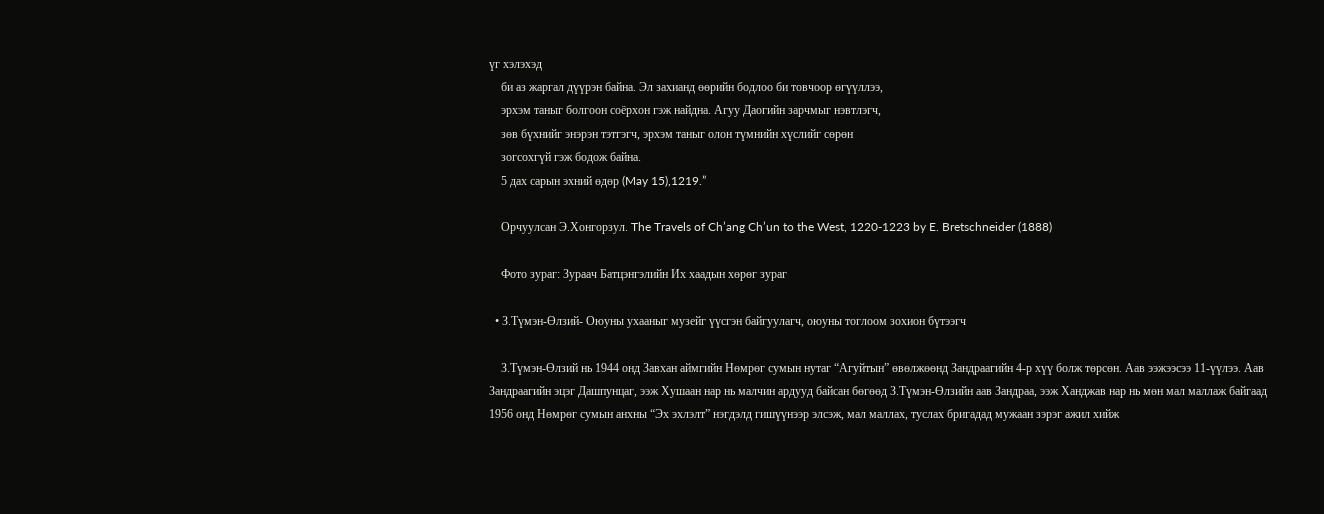үг хэлэхэд
    би аз жаргал дүүрэн байна. Эл захианд өөрийн бодлоо би товчоор өгүүллээ,
    эрхэм таныг болгоон соёрхон гэж найдна. Агуу Даогийн зарчмыг нэвтлэгч,
    зөв бүхнийг энэрэн тэтгэгч, эрхэм таныг олон түмнийн хүслийг сөрөн
    зогсохгүй гэж бодож байна.
    5 дах сарын эхний өдөр (May 15),1219.”

    Орчуулсан Э.Хонгорзул. The Travels of Ch’ang Ch’un to the West, 1220-1223 by E. Bretschneider (1888)

    Фото зураг: Зураач Батцэнгэлийн Их хаадын хөрөг зураг

  • З.Түмэн-Өлзий- Оюуны ухааныг музейг үүсгэн байгуулагч, оюуны тоглоом зохион бүтээгч

    З.Түмэн-Өлзий нь 1944 онд Завхан аймгийн Нөмрөг сумын нутаг “Агуйтын” өвөлжөөнд Зандраагийн 4-р хүү болж төрсөн. Аав ээжээсээ 11-үүлээ. Аав Зандраагийн эцэг Дашпунцаг, ээж Хушаан нар нь малчин ардууд байсан бөгөөд З.Түмэн-Өлзийн аав Зандраа, ээж Ханджав нар нь мөн мал маллаж байгаад 1956 онд Нөмрөг сумын анхны “Эх эхлэлт” нэгдэлд гишүүнээр элсэж, мал маллах, туслах бригадад мужаан зэрэг ажил хийж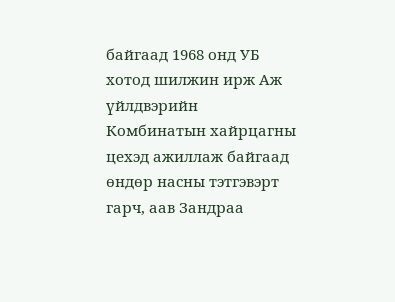байгаад 1968 онд УБ хотод шилжин ирж Аж үйлдвэрийн Комбинатын хайрцагны цехэд ажиллаж байгаад өндөр насны тэтгэвэрт гарч, аав Зандраа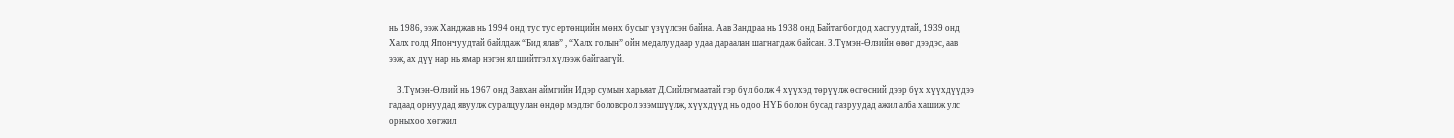нь 1986, ээж Ханджав нь 1994 онд тус тус ертөнцийн мөнх бусыг үзүүлсэн байна. Аав Зандраа нь 1938 онд Байтагбогдод хасгуудтай, 1939 онд Халх голд Япончуудтай байлдаж “Бид ялав” , “Халх голын” ойн медалуудаар удаа дараалан шагнагдаж байсан. З.Түмэн-Өлзийн өвөг дээдэс, аав ээж, ах дүү нар нь ямар нэгэн ял шийтгэл хүлээж байгаагүй.

    З.Түмэн-Өлзий нь 1967 онд Завхан аймгийн Идэр сумын харьяат Д.Сийлэгмаатай гэр бүл болж 4 хүүхэд төрүүлж өсгөсний дээр бүх хүүхдүүдээ гадаад орнуудад явуулж суралцуулан өндөр мэдлэг боловсрол эзэмшүүлж, хүүхдүүд нь одоо НҮБ болон бусад газруудад ажил алба хашиж улс орныхоо хөгжил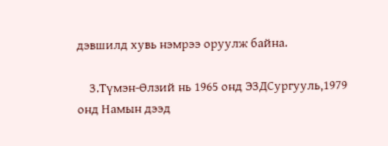дэвшилд хувь нэмрээ оруулж байна.

    З.Түмэн-Өлзий нь 1965 онд ЭЗДСургууль,1979 онд Намын дээд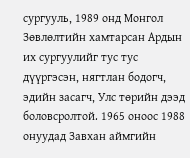сургууль, 1989 онд Монгол Зөвлөлтийн хамтарсан Ардын их сургуулийг тус тус дүүргэсэн, нягтлан бодогч, эдийн засагч, Улс төрийн дээд боловсролтой. 1965 оноос 1988 онуудад Завхан аймгийн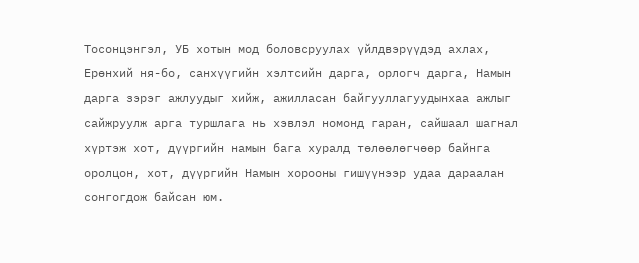Тосонцэнгэл, УБ хотын мод боловсруулах үйлдвэрүүдэд ахлах, Ерөнхий ня-бо, санхүүгийн хэлтсийн дарга, орлогч дарга, Намын дарга зэрэг ажлуудыг хийж, ажилласан байгууллагуудынхаа ажлыг сайжруулж арга туршлага нь хэвлэл номонд гаран, сайшаал шагнал хүртэж хот, дүүргийн намын бага хуралд төлөөлөгчөөр байнга оролцон, хот, дүүргийн Намын хорооны гишүүнээр удаа дараалан сонгогдож байсан юм.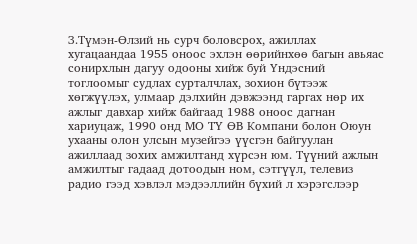З.Түмэн-Өлзий нь сурч боловсрох, ажиллах хугацаандаа 1955 оноос эхлэн өөрийнхөө багын авьяас сонирхлын дагуу одооны хийж буй Үндэсний тоглоомыг судлах сурталчлах, зохион бүтээж хөгжүүлэх, улмаар дэлхийн дэвжээнд гаргах нөр их ажлыг давхар хийж байгаад 1988 оноос дагнан хариуцаж, 1990 онд МО ТҮ ӨВ Компани болон Оюун ухааны олон улсын музейгээ үүсгэн байгуулан ажиллаад зохих амжилтанд хүрсэн юм. Түүний ажлын амжилтыг гадаад дотоодын ном, сэтгүүл, телевиз радио гээд хэвлэл мэдээллийн бүхий л хэрэгслээр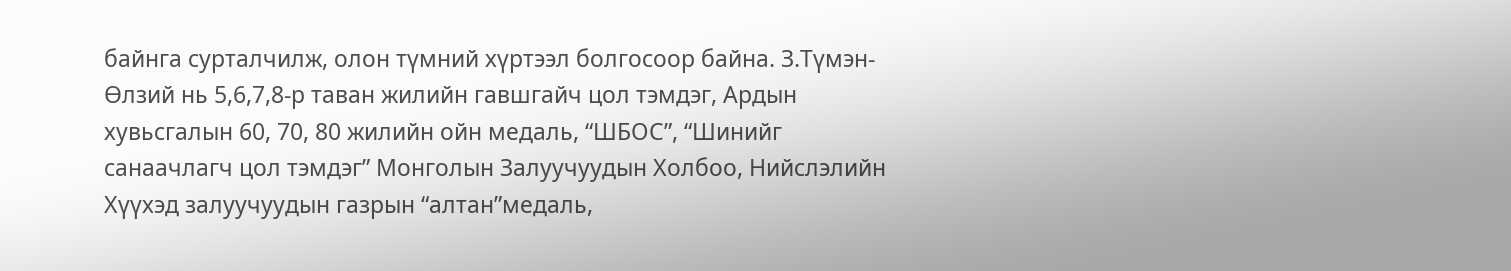байнга сурталчилж, олон түмний хүртээл болгосоор байна. З.Түмэн-Өлзий нь 5,6,7,8-р таван жилийн гавшгайч цол тэмдэг, Ардын хувьсгалын 60, 70, 80 жилийн ойн медаль, “ШБОС”, “Шинийг санаачлагч цол тэмдэг” Монголын Залуучуудын Холбоо, Нийслэлийн Хүүхэд залуучуудын газрын “алтан”медаль,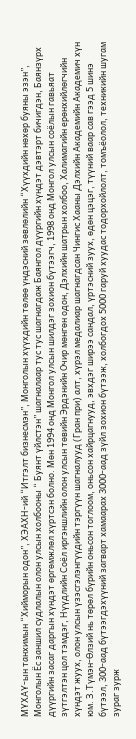МҮХАҮ-ын танхимын “Хийморын одон”, ХЭАХН-ий “Итгэлт бизнесмэн”, Монголын хүүхдийн төлөө үндэсний зөвлөлийн “Хүүхдийн нөхөр буяны эзэн”, Монголын Ёс заншил судлалын олон улсын холбооны “ Буянт үйлстэн” шагналаар тус тус шагнагдаж Баянгол дүүргийн хүндэт дэвтэрт бичигдэн, Баянзүрх дүүргийн засаг даргын хүндэт өргөмжлөл хүртсэн болно. Мөн 1994 онд Монгол улсын шилдэг зохион бүтээгч, 1998 онд Монгол улсын соёлын гавьяат зүтгэлтэн цол тэмдэг, Нүүдлийн Соёл иргэншлийн олон улсын төвийн Эрдэнийн Очир мөнгөн одон, Дэлхийн шатрын холбоо, Халимагийн ерөнхийлөгчийн хүндэт жуух, олон улсын үзэсгэлэнгүүдийн тэргүүн шагналууд (Гран при) алт, хүрэл медалиар шагнагдсан Чингис Хааны Дэлхийн Академийн Академич хүн юм. З.Түмэн-Өлзий нь төрөл бүрийн оньсон тоглоом, оньсон хайрцагнууд, эвхдэг ширээ сандал, үртэсний зуух, өдөн цэцэг, түүний ваар сав гээд 5 шинэ бүтээл, 300-аад бүтээгдэхүүний загварт хамаарах 3000-аад зүйл зохион бүтээж, холбогдох 5000 гаруй хуудас тодорхойлолт, томъёолол, техникийн шугам зураг зурж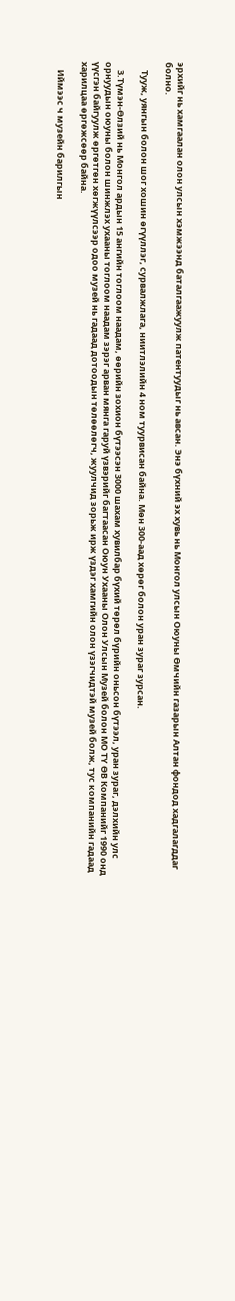эрхийг нь хамгаалан олон улсын хэмжээнд баталгаажуулж патентуудыг нь авсан. Энэ бүхний эх хувь нь Монгол улсын Оюуны Өмчийн газарын Алтан фондод хадгалагддаг болно.

    Тууж, уянгын болон шог хошин өгүүллэг, сурвалжлага, ниитлэлийн 4 ном туурвисан байна. Мөн 300-аад хөрөг болон уран зураг зурсан.

    З.Түмэн-Өлзий нь Монгол ардын 15 ангийн тоглоом наадам, өөрийн зохион бүтээсэн 3000 шахам хувилбар бүхий төрөл бүрийн оньсон бүтээл, уран зураг, дэлхийн улс орнуудын оюуны болон шинжлэх ухааны тоглоом наадам зэрэг арван мянга гаруй үзвэрийг багтаасан Оюун Ухааны Олон Улсын Музей болон МО ТҮ ӨВ Компанийг 1990 онд үүсгэн байгуулж өргөтгөн хөгжүүлсээр одоо музей нь гадаад дотоодын төлөөлөгч, жуулчид зорьж ирж үздэг хамгийн олон үзэгчидтэй музей болж, тус компанийн гадаад харилцаа өргөжсөөр байна.

    Иймээс ч музейн барилгын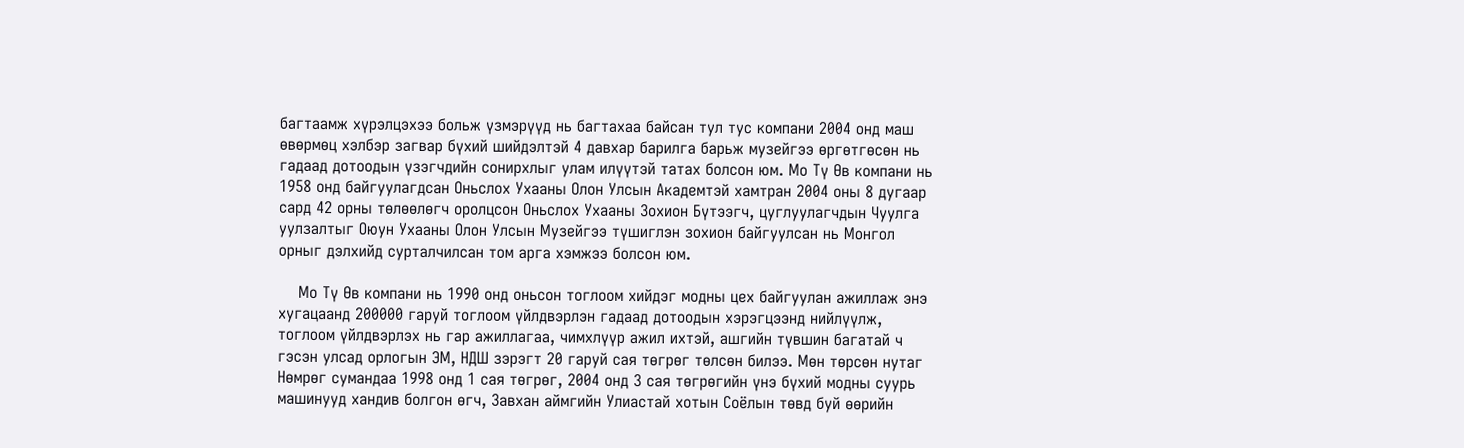багтаамж хүрэлцэхээ больж үзмэрүүд нь багтахаа байсан тул тус компани 2004 онд маш өвөрмөц хэлбэр загвар бүхий шийдэлтэй 4 давхар барилга барьж музейгээ өргөтгөсөн нь гадаад дотоодын үзэгчдийн сонирхлыг улам илүүтэй татах болсон юм. Мо Тү Өв компани нь 1958 онд байгуулагдсан Оньслох Ухааны Олон Улсын Академтэй хамтран 2004 оны 8 дугаар сард 42 орны төлөөлөгч оролцсон Оньслох Ухааны Зохион Бүтээгч, цуглуулагчдын Чуулга уулзалтыг Оюун Ухааны Олон Улсын Музейгээ түшиглэн зохион байгуулсан нь Монгол орныг дэлхийд сурталчилсан том арга хэмжээ болсон юм.

    Мо Тү Өв компани нь 1990 онд оньсон тоглоом хийдэг модны цех байгуулан ажиллаж энэ хугацаанд 200000 гаруй тоглоом үйлдвэрлэн гадаад дотоодын хэрэгцээнд нийлүүлж, тоглоом үйлдвэрлэх нь гар ажиллагаа, чимхлүүр ажил ихтэй, ашгийн түвшин багатай ч гэсэн улсад орлогын ЭМ, НДШ зэрэгт 20 гаруй сая төгрөг төлсөн билээ. Мөн төрсөн нутаг Нөмрөг сумандаа 1998 онд 1 сая төгрөг, 2004 онд 3 сая төгрөгийн үнэ бүхий модны суурь машинууд хандив болгон өгч, Завхан аймгийн Улиастай хотын Соёлын төвд буй өөрийн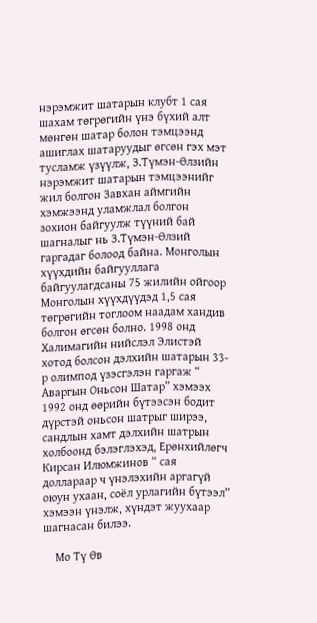нэрэмжит шатарын клубт 1 сая шахам төгрөгийн үнэ бүхий алт мөнгөн шатар болон тэмцээнд ашиглах шатаруудыг өгсөн гэх мэт тусламж үзүүлж, З.Түмэн-Өлзийн нэрэмжит шатарын тэмцээнийг жил болгон Завхан аймгийн хэмжээнд уламжлал болгон зохион байгуулж түүний бай шагналыг нь З.Түмэн-Өлзий гаргадаг болоод байна. Монголын хүүхдийн байгууллага байгуулагдсаны 75 жилийн ойгоор Монголын хүүхдүүдэд 1,5 сая төгрөгийн тоглоом наадам хандив болгон өгсөн болно. 1998 онд Халимагийн нийслэл Элистэй хотод болсон дэлхийн шатарын 33-р олимпод үзэсгэлэн гаргаж “ Аваргын Оньсон Шатар” хэмээх 1992 онд өөрийн бүтээсэн бодит дүрстэй оньсон шатрыг ширээ, сандлын хамт дэлхийн шатрын холбоонд бэлэглэхэд, Ерөнхийлөгч Кирсан Илюмжинов “ сая доллараар ч үнэлэхийн аргагүй оюун ухаан, соёл урлагийн бүтээл” хэмээн үнэлж, хүндэт жуухаар шагнасан билээ.

    Мо Тү Өв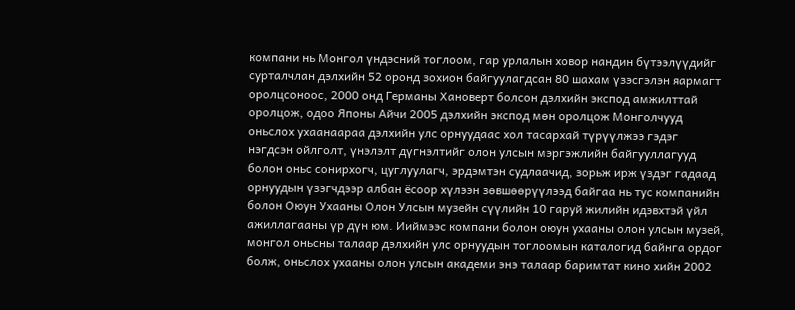компани нь Монгол үндэсний тоглоом, гар урлалын ховор нандин бүтээлүүдийг сурталчлан дэлхийн 52 оронд зохион байгуулагдсан 80 шахам үзэсгэлэн яармагт оролцсоноос, 2000 онд Германы Хановерт болсон дэлхийн экспод амжилттай оролцож, одоо Японы Айчи 2005 дэлхийн экспод мөн оролцож Монголчууд оньслох ухаанаараа дэлхийн улс орнуудаас хол тасархай түрүүлжээ гэдэг нэгдсэн ойлголт, үнэлэлт дүгнэлтийг олон улсын мэргэжлийн байгууллагууд болон оньс сонирхогч, цуглуулагч, эрдэмтэн судлаачид, зорьж ирж үздэг гадаад орнуудын үзэгчдээр албан ёсоор хүлээн зөвшөөрүүлээд байгаа нь тус компанийн болон Оюун Ухааны Олон Улсын музейн сүүлийн 10 гаруй жилийн идэвхтэй үйл ажиллагааны үр дүн юм. Ииймээс компани болон оюун ухааны олон улсын музей, монгол оньсны талаар дэлхийн улс орнуудын тоглоомын каталогид байнга ордог болж, оньслох ухааны олон улсын академи энэ талаар баримтат кино хийн 2002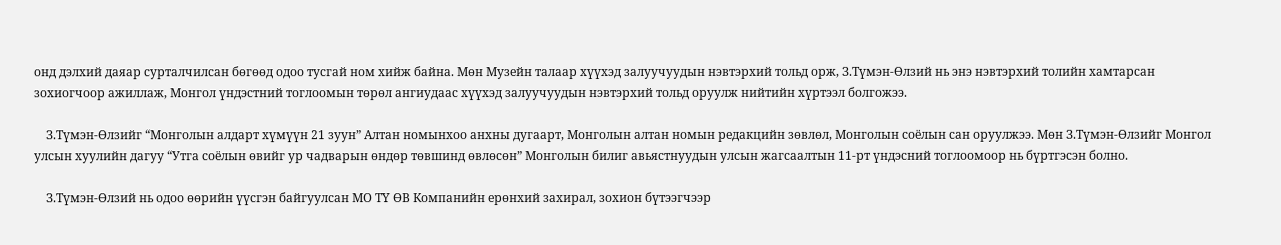онд дэлхий даяар сурталчилсан бөгөөд одоо тусгай ном хийж байна. Мөн Музейн талаар хүүхэд залуучуудын нэвтэрхий тольд орж, З.Түмэн-Өлзий нь энэ нэвтэрхий толийн хамтарсан зохиогчоор ажиллаж, Монгол үндэстний тоглоомын төрөл ангиудаас хүүхэд залуучуудын нэвтэрхий тольд оруулж нийтийн хүртээл болгожээ.

    З.Түмэн-Өлзийг “Монголын алдарт хүмүүн 21 зуун” Алтан номынхоо анхны дугаарт, Монголын алтан номын редакцийн зөвлөл, Монголын соёлын сан оруулжээ. Мөн З.Түмэн-Өлзийг Монгол улсын хуулийн дагуу “Утга соёлын өвийг ур чадварын өндөр төвшинд өвлөсөн” Монголын билиг авьястнуудын улсын жагсаалтын 11-рт үндэсний тоглоомоор нь бүртгэсэн болно.

    З.Түмэн-Өлзий нь одоо өөрийн үүсгэн байгуулсан МО ТҮ ӨВ Компанийн ерөнхий захирал, зохион бүтээгчээр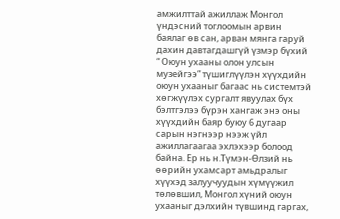амжилттай ажиллаж Монгол үндэсний тоглоомын арвин баялаг өв сан, арван мянга гаруй дахин давтагдашгүй үзмэр бүхий “ Оюун ухааны олон улсын музейгээ” түшиглүүлэн хүүхдийн оюун ухааныг багаас нь системтэй хөгжүүлэх сургалт явуулах бүх бэлтгэлээ бүрэн хангаж энэ оны хүүхдийн баяр буюу 6 дугаар сарын нэгнээр нээж үйл ажиллагаагаа эхлэхээр болоод байна. Ер нь н.Түмэн-Өлзий нь өөрийн ухамсарт амьдралыг хүүхэд залуучуудын хүмүүжил төлөвшил, Монгол хүний оюун ухааныг дэлхийн түвшинд гаргах,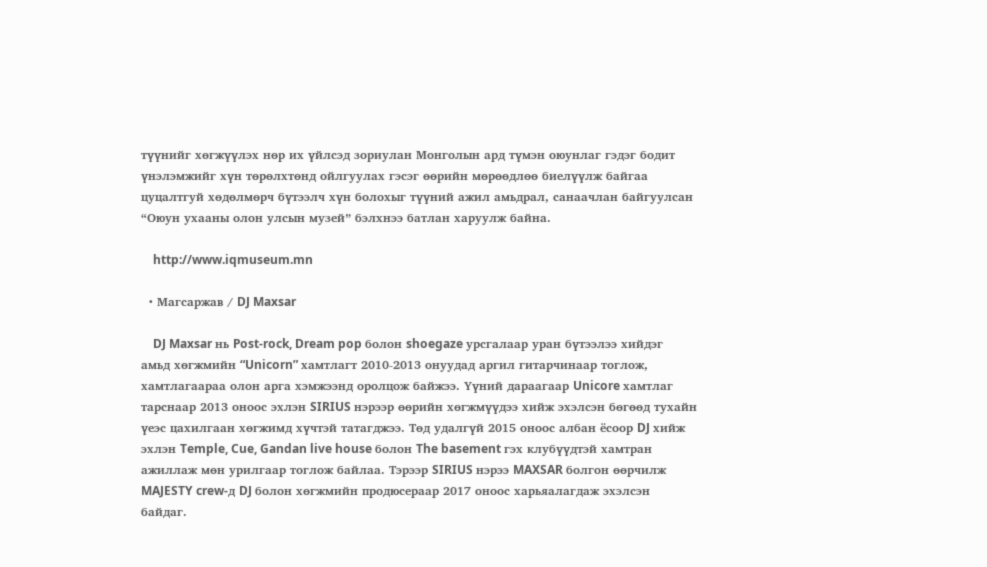түүнийг хөгжүүлэх нөр их үйлсэд зориулан Монголын ард түмэн оюунлаг гэдэг бодит үнэлэмжийг хүн төрөлхтөнд ойлгуулах гэсэг өөрийн мөрөөдлөө биелүүлж байгаа цуцалтгуй хөдөлмөрч бүтээлч хүн болохыг түүний ажил амьдрал, санаачлан байгуулсан “Оюун ухааны олон улсын музей” бэлхнээ батлан харуулж байна.

    http://www.iqmuseum.mn

  • Магсаржав / DJ Maxsar

    DJ Maxsar нь Post-rock, Dream pop болон shoegaze урсгалаар уран бүтээлээ хийдэг амьд хөгжмийн “Unicorn” хамтлагт 2010-2013 онуудад аргил гитарчинаар тоглож, хамтлагаараа олон арга хэмжээнд оролцож байжээ. Үүний дараагаар Unicore хамтлаг тарснаар 2013 оноос эхлэн SIRIUS нэрээр өөрийн хөгжмүүдээ хийж эхэлсэн бөгөөд тухайн үеэс цахилгаан хөгжимд хүчтэй татагджээ. Төд удалгүй 2015 оноос албан ёсоор DJ хийж эхлэн Temple, Cue, Gandan live house болон The basement гэх клубүүдтэй хамтран ажиллаж мөн урилгаар тоглож байлаа. Тэрээр SIRIUS нэрээ MAXSAR болгон өөрчилж MAJESTY crew-д DJ болон хөгжмийн продюсераар 2017 оноос харьяалагдаж эхэлсэн байдаг.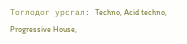Тоглодог урсгал: Techno, Acid techno, Progressive House,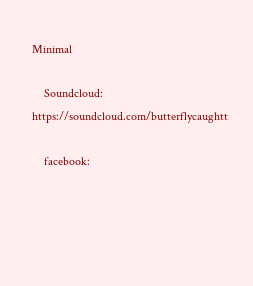Minimal

    Soundcloud: https://soundcloud.com/butterflycaughtt

    facebook: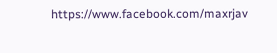https://www.facebook.com/maxrjav